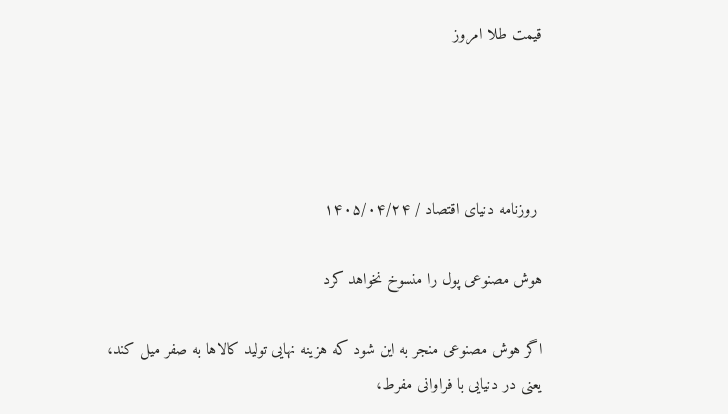قیمت طلا امروز




 روزنامه دنیای اقتصاد / ۱۴۰۵/۰۴/۲۴

هوش مصنوعی پول را منسوخ نخواهد کرد

اگر هوش مصنوعی منجر به این شود که هزینه نهایی تولید کالاها به صفر میل کند، یعنی در دنیایی با فراوانی مفرط،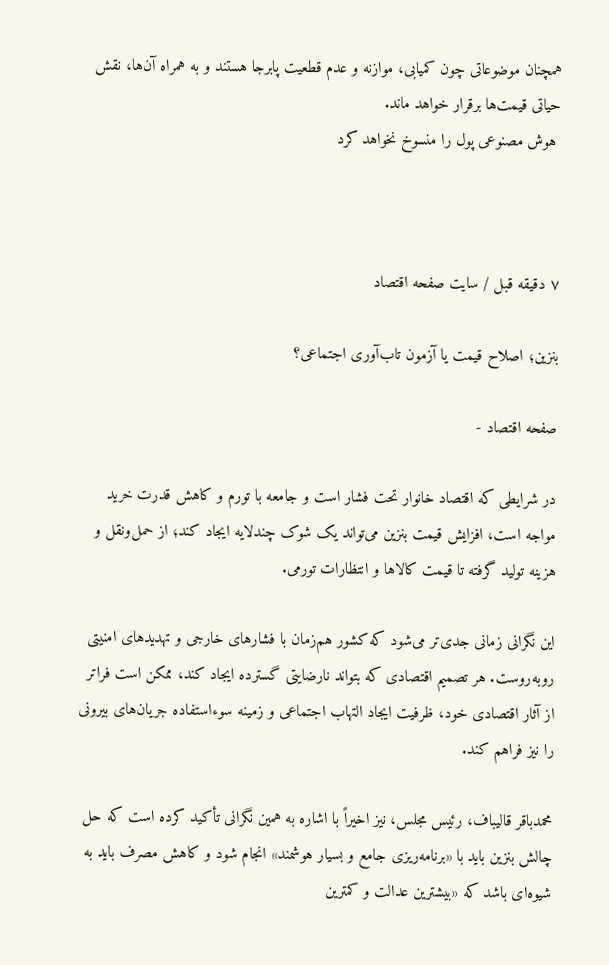همچنان موضوعاتی چون کمیابی، موازنه و عدم قطعیت پابرجا هستند و به همراه آن‌ها، نقش حیاتی قیمت‌ها برقرار خواهد ماند.
 هوش مصنوعی پول را منسوخ نخواهد کرد



۷ دقیقه قبل / سایت صفحه اقتصاد

بنزین؛ اصلاح قیمت یا آزمون تاب‌آوری اجتماعی؟

صفحه اقتصاد -

در شرایطی که اقتصاد خانوار تحت فشار است و جامعه با تورم و کاهش قدرت خرید مواجه است، افزایش قیمت بنزین می‌تواند یک شوک چندلایه ایجاد کند؛ از حمل‌ونقل و هزینه تولید گرفته تا قیمت کالاها و انتظارات تورمی.

این نگرانی زمانی جدی‌تر می‌شود که کشور هم‌زمان با فشارهای خارجی و تهدیدهای امنیتی روبه‌روست. هر تصمیم اقتصادی که بتواند نارضایتی گسترده ایجاد کند، ممکن است فراتر از آثار اقتصادی خود، ظرفیت ایجاد التهاب اجتماعی و زمینه سوءاستفاده جریان‌های بیرونی را نیز فراهم کند.

محمدباقر قالیباف، رئیس مجلس، نیز اخیراً با اشاره به همین نگرانی تأکید کرده است که حل چالش بنزین باید با «برنامه‌ریزی جامع و بسیار هوشمند» انجام شود و کاهش مصرف باید به شیوه‌ای باشد که «بیشترین عدالت و کمترین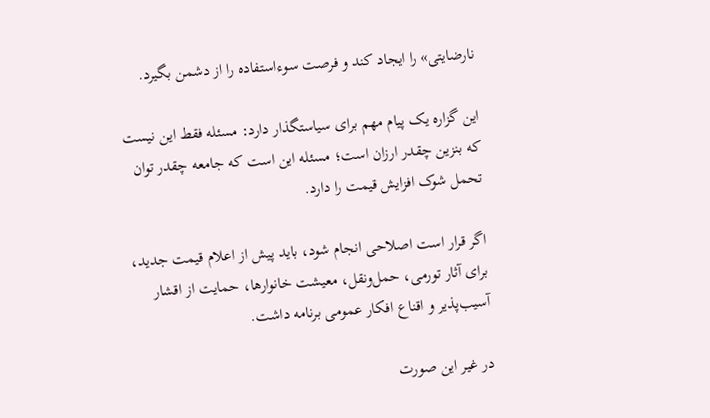نارضایتی» را ایجاد کند و فرصت سوءاستفاده را از دشمن بگیرد.

این گزاره یک پیام مهم برای سیاستگذار دارد: مسئله فقط این نیست که بنزین چقدر ارزان است؛ مسئله این است که جامعه چقدر توان تحمل شوک افزایش قیمت را دارد.

اگر قرار است اصلاحی انجام شود، باید پیش از اعلام قیمت جدید، برای آثار تورمی، حمل‌ونقل، معیشت خانوارها، حمایت از اقشار آسیب‌پذیر و اقناع افکار عمومی برنامه داشت.

در غیر این صورت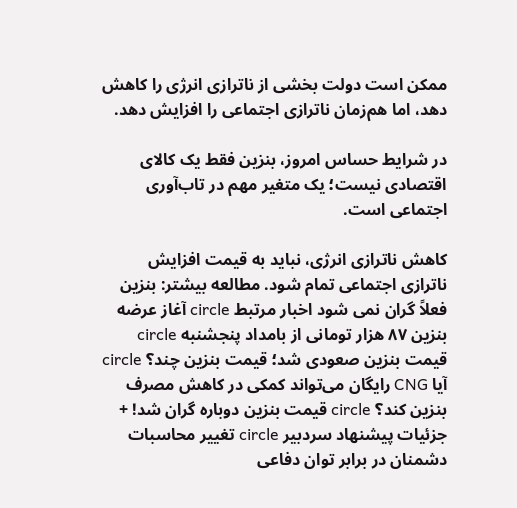ممکن است دولت بخشی از ناترازی انرژی را کاهش دهد، اما هم‌زمان ناترازی اجتماعی را افزایش دهد.

در شرایط حساس امروز، بنزین فقط یک کالای اقتصادی نیست؛ یک متغیر مهم در تاب‌آوری اجتماعی است.

کاهش ناترازی انرژی، نباید به قیمت افزایش ناترازی اجتماعی تمام شود. مطالعه بیشتر: بنزین فعلاً گران نمی شود اخبار مرتبط circle آغاز عرضه بنزین ۸۷ هزار تومانی از بامداد پنجشنبه circle قیمت بنزین صعودی شد؛ قیمت بنزین چند؟ circle آیا CNG رایگان می‌تواند کمکی در کاهش مصرف بنزین کند؟ circle قیمت بنزین دوباره گران شد! + جزئیات پیشنهاد سردبیر circle تغییر محاسبات دشمنان در برابر توان دفاعی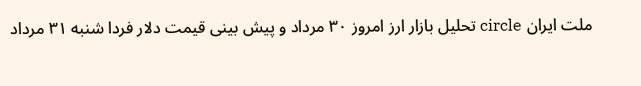ملت ایران circle تحلیل بازار ارز امروز ۳۰ مرداد و پیش بینی قیمت دلار فردا شنبه ۳۱ مرداد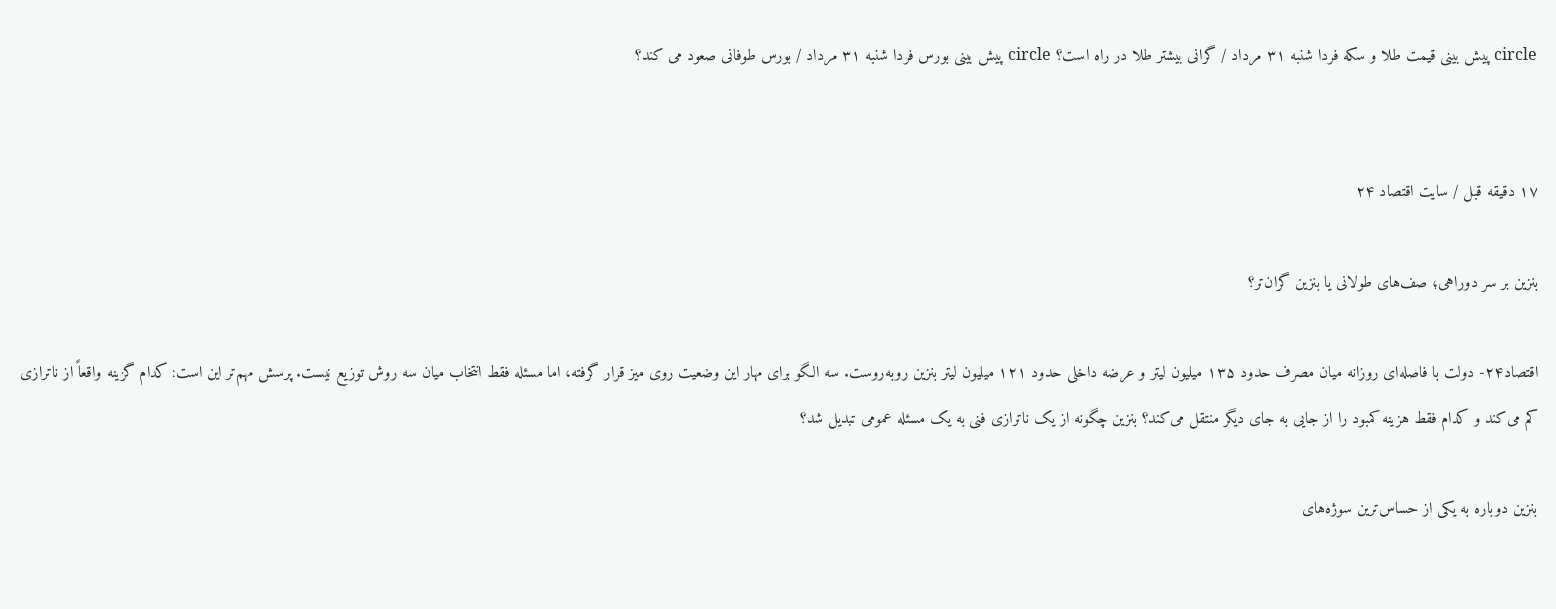circle پیش بینی قیمت طلا و سکه فردا شنبه ۳۱ مرداد / گرانی بیشتر طلا در راه است؟ circle پیش بینی بورس فردا شنبه ۳۱ مرداد / بورس طوفانی صعود می کند؟


۱۷ دقیقه قبل / سایت اقتصاد ۲۴

بنزین بر سر دوراهی؛ صف‌های طولانی یا بنزین گران‌تر؟

اقتصاد۲۴- دولت با فاصله‌ای روزانه میان مصرف حدود ۱۳۵ میلیون لیتر و عرضه داخلی حدود ۱۲۱ میلیون لیتر بنزین روبه‌روست. سه الگو برای مهار این وضعیت روی میز قرار گرفته، اما مسئله فقط انتخاب میان سه روش توزیع نیست. پرسش مهم‌تر این است: کدام گزینه واقعاً از ناترازی کم می‌کند و کدام فقط هزینه کمبود را از جایی به جای دیگر منتقل می‌کند؟ بنزین چگونه از یک ناترازی فنی به یک مسئله عمومی تبدیل شد؟

بنزین دوباره به یکی از حساس‌ترین سوژه‌های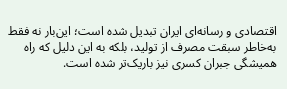اقتصادی و رسانه‌ای ایران تبدیل شده است؛ این‌بار نه فقط به‌خاطر سبقت مصرف از تولید، بلکه به این دلیل که راه همیشگی جبران کسری نیز باریک‌تر شده است.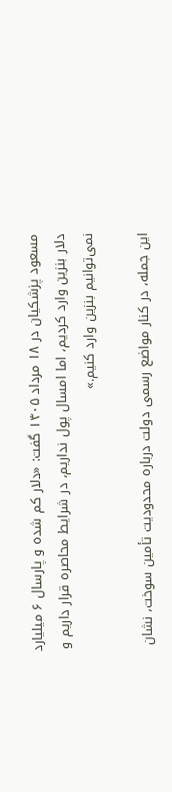مسعود پزشکیان در ۱۸ مرداد ۱۴۰۵ گفت: «دلار کم شده و پارسال ۶ میلیارد دلار بنزین وارد کردیم، اما امسال پول نداریم، در شرایط محاصره قرار داریم و نمی‌توانیم بنزین وارد کنیم.»

این جمله، در کنار مواضع رسمی دولت درباره محدودیت تأمین سوخت، نشان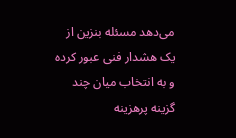می‌دهد مسئله بنزین از یک هشدار فنی عبور کرده و به انتخاب میان چند گزینه پرهزینه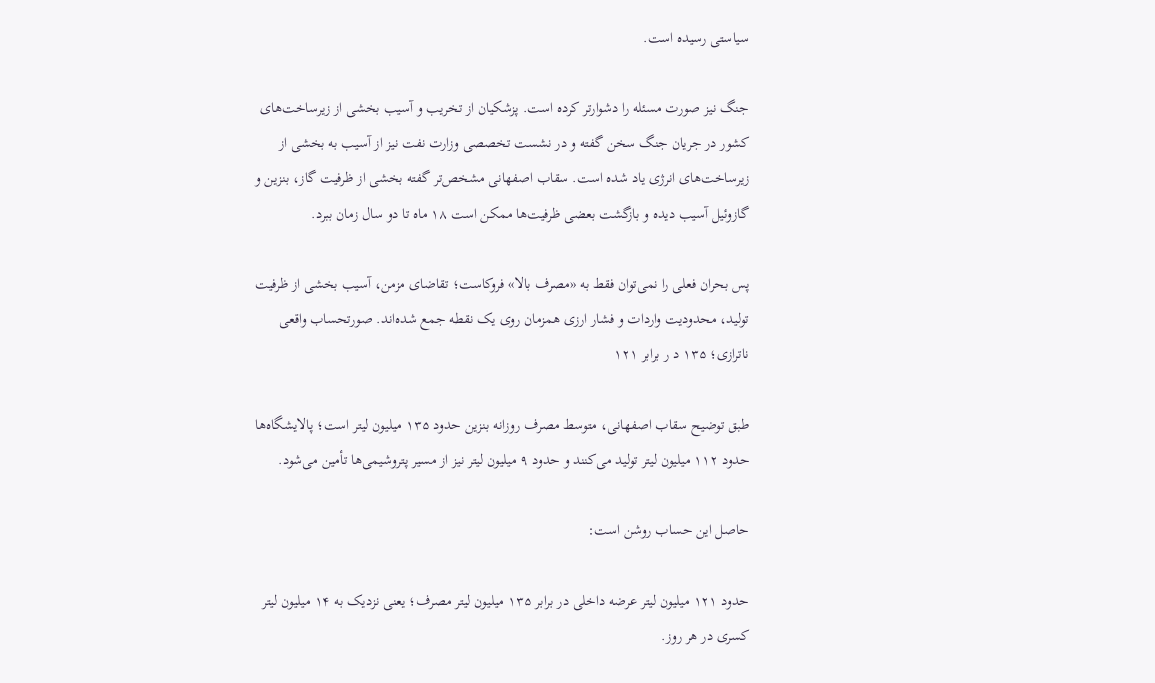سیاستی رسیده است.

جنگ نیز صورت مسئله را دشوارتر کرده است. پزشکیان از تخریب و آسیب بخشی از زیرساخت‌های کشور در جریان جنگ سخن گفته و در نشست تخصصی وزارت نفت نیز از آسیب به بخشی از زیرساخت‌های انرژی یاد شده است. سقاب اصفهانی مشخص‌تر گفته بخشی از ظرفیت گاز، بنزین و گازوئیل آسیب دیده و بازگشت بعضی ظرفیت‌ها ممکن است ۱۸ ماه تا دو سال زمان ببرد.

پس بحران فعلی را نمی‌توان فقط به «مصرف بالا» فروکاست؛ تقاضای مزمن، آسیب بخشی از ظرفیت تولید، محدودیت واردات و فشار ارزی همزمان روی یک نقطه جمع شده‌اند. صورتحساب واقعی ناترازی؛ ۱۳۵ د ر برابر ۱۲۱

طبق توضیح سقاب اصفهانی، متوسط مصرف روزانه بنزین حدود ۱۳۵ میلیون لیتر است؛ پالایشگاه‌ها حدود ۱۱۲ میلیون لیتر تولید می‌کنند و حدود ۹ میلیون لیتر نیز از مسیر پتروشیمی‌ها تأمین می‌شود.

حاصل این حساب روشن است:

حدود ۱۲۱ میلیون لیتر عرضه داخلی در برابر ۱۳۵ میلیون لیتر مصرف؛ یعنی نزدیک به ۱۴ میلیون لیتر کسری در هر روز.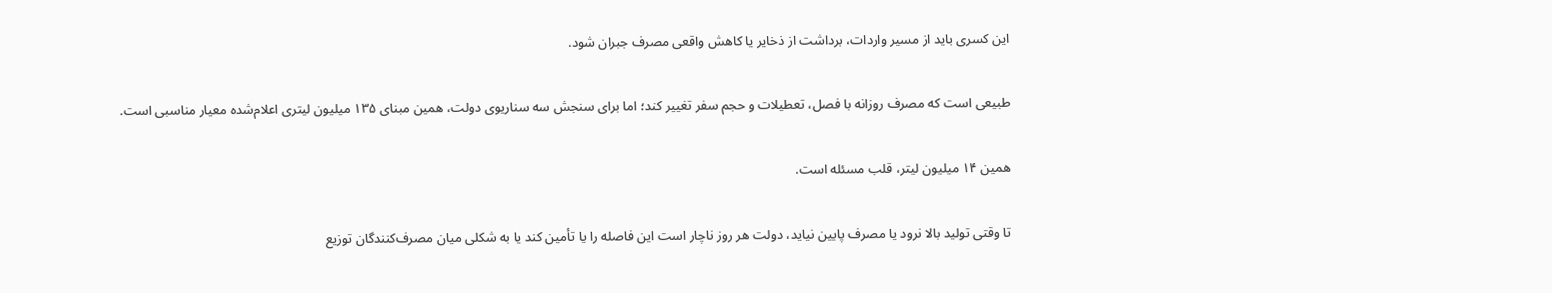این کسری باید از مسیر واردات، برداشت از ذخایر یا کاهش واقعی مصرف جبران شود.

طبیعی است که مصرف روزانه با فصل، تعطیلات و حجم سفر تغییر کند؛ اما برای سنجش سه سناریوی دولت، همین مبنای ۱۳۵ میلیون لیتری اعلام‌شده معیار مناسبی است.

همین ۱۴ میلیون لیتر، قلب مسئله است.

تا وقتی تولید بالا نرود یا مصرف پایین نیاید، دولت هر روز ناچار است این فاصله را یا تأمین کند یا به شکلی میان مصرف‌کنندگان توزیع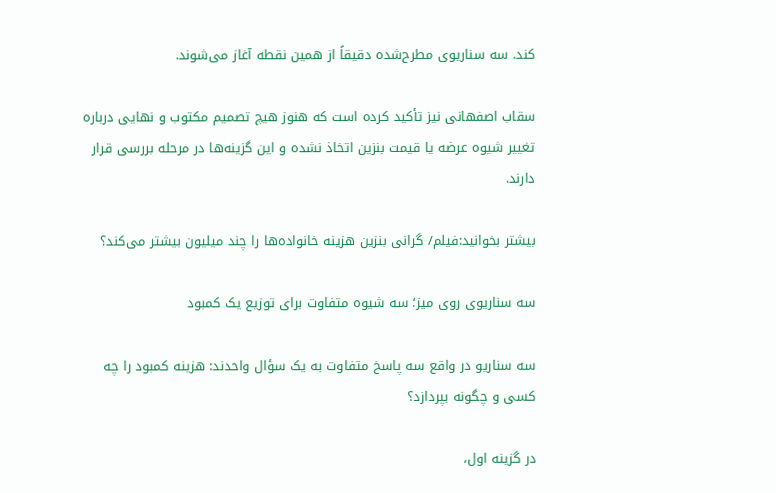کند. سه سناریوی مطرح‌شده دقیقاً از همین نقطه آغاز می‌شوند.

سقاب اصفهانی نیز تأکید کرده است که هنوز هیچ تصمیم مکتوب و نهایی درباره تغییر شیوه عرضه یا قیمت بنزین اتخاذ نشده و این گزینه‌ها در مرحله بررسی قرار دارند.

بیشتر بخوانید:فیلم/ گرانی بنزین هزینه خانواده‌ها را چند میلیون بیشتر می‌کند؟

سه سناریوی روی میز؛ سه شیوه متفاوت برای توزیع یک کمبود

سه سناریو در واقع سه پاسخ متفاوت به یک سؤال واحدند: هزینه کمبود را چه کسی و چگونه بپردازد؟

در گزینه اول،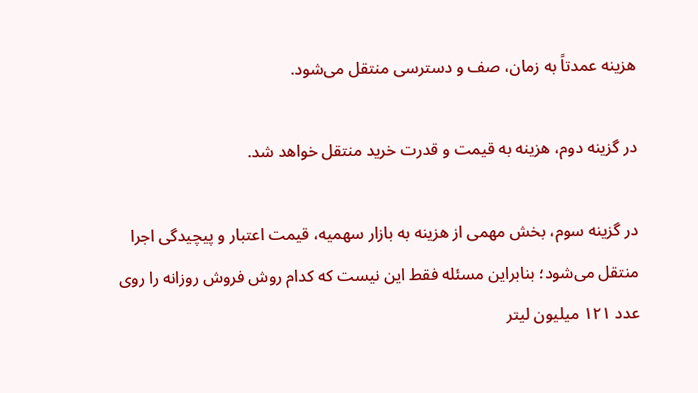هزینه عمدتاً به زمان، صف و دسترسی منتقل می‌شود.

در گزینه دوم، هزینه به قیمت و قدرت خرید منتقل خواهد شد.

در گزینه سوم، بخش مهمی از هزینه به بازار سهمیه، قیمت اعتبار و پیچیدگی اجرا منتقل می‌شود؛ بنابراین مسئله فقط این نیست که کدام روش فروش روزانه را روی عدد ۱۲۱ میلیون لیتر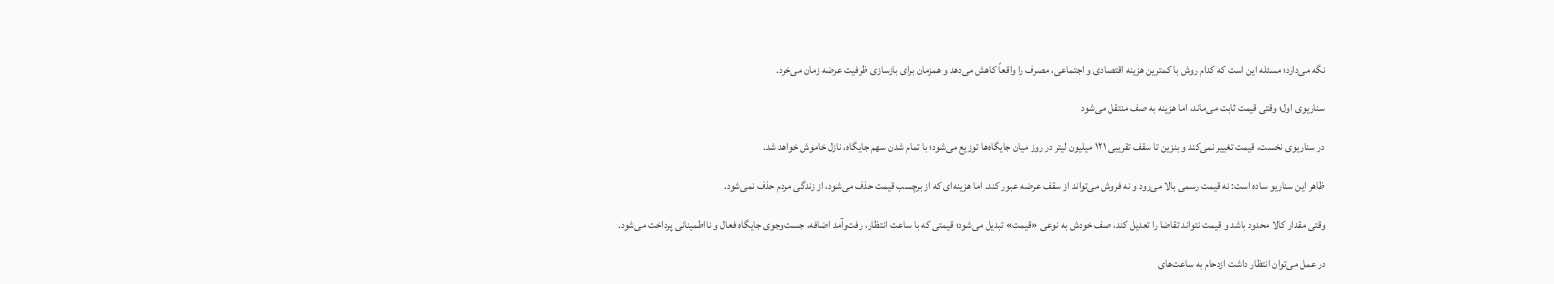نگه می‌دارد؛ مسئله این است که کدام روش با کمترین هزینه اقتصادی و اجتماعی، مصرف را واقعاً کاهش می‌دهد و همزمان برای بازسازی ظرفیت عرضه زمان می‌خرد.

سناریوی اول؛ وقتی قیمت ثابت می‌ماند، اما هزینه به صف منتقل می‌شود

در سناریوی نخست، قیمت تغییر نمی‌کند و بنزین تا سقف تقریبی ۱۲۱ میلیون لیتر در روز میان جایگاه‌ها توزیع می‌شود؛ با تمام شدن سهم جایگاه، نازل خاموش خواهد شد.

ظاهر این سناریو ساده است: نه قیمت رسمی بالا می‌رود و نه فروش می‌تواند از سقف عرضه عبور کند. اما هزینه‌ای که از برچسب قیمت حذف می‌شود، از زندگی مردم حذف نمی‌شود.

وقتی مقدار کالا محدود باشد و قیمت نتواند تقاضا را تعدیل کند، صف خودش به نوعی «قیمت» تبدیل می‌شود؛ قیمتی که با ساعت انتظار، رفت‌وآمد اضافه، جست‌وجوی جایگاه فعال و نااطمینانی پرداخت می‌شود.

در عمل می‌توان انتظار داشت ازدحام به ساعت‌های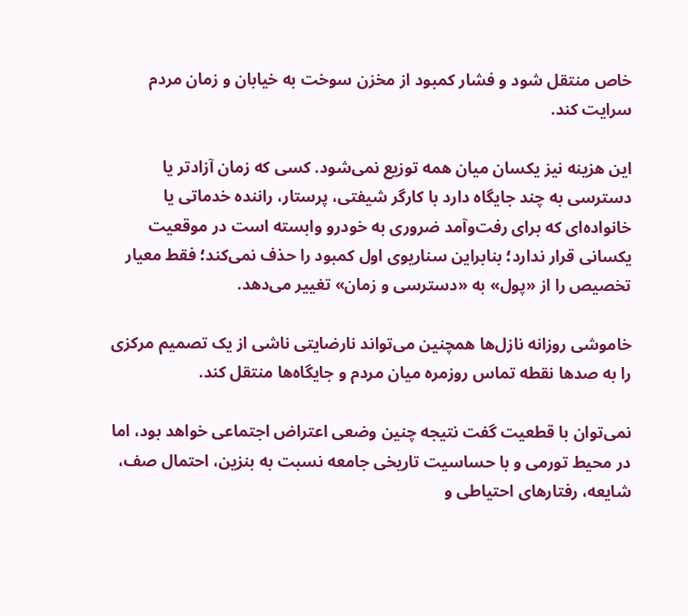خاص منتقل شود و فشار کمبود از مخزن سوخت به خیابان و زمان مردم سرایت کند.

این هزینه نیز یکسان میان همه توزیع نمی‌شود. کسی که زمان آزادتر یا دسترسی به چند جایگاه دارد با کارگر شیفتی، پرستار، راننده خدماتی یا خانواده‌ای که برای رفت‌وآمد ضروری به خودرو وابسته است در موقعیت یکسانی قرار ندارد؛ بنابراین سناریوی اول کمبود را حذف نمی‌کند؛ فقط معیار تخصیص را از «پول» به «دسترسی و زمان» تغییر می‌دهد.

خاموشی روزانه نازل‌ها همچنین می‌تواند نارضایتی ناشی از یک تصمیم مرکزی را به صد‌ها نقطه تماس روزمره میان مردم و جایگاه‌ها منتقل کند.

نمی‌توان با قطعیت گفت نتیجه چنین وضعی اعتراض اجتماعی خواهد بود، اما در محیط تورمی و با حساسیت تاریخی جامعه نسبت به بنزین، احتمال صف، شایعه، رفتار‌های احتیاطی و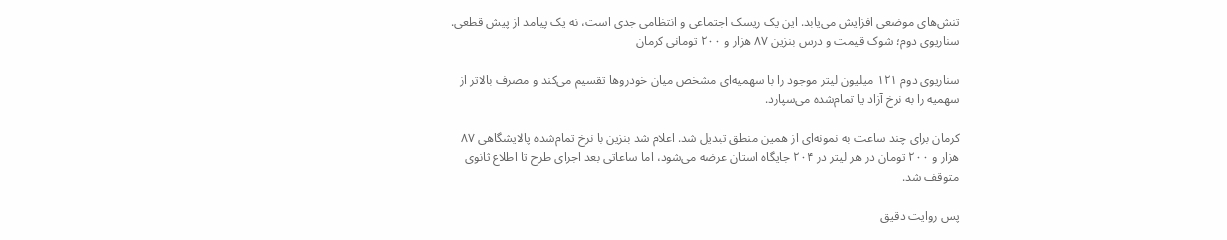تنش‌های موضعی افزایش می‌یابد. این یک ریسک اجتماعی و انتظامی جدی است، نه یک پیامد از پیش قطعی. سناریوی دوم؛ شوک قیمت و درس بنزین ۸۷ هزار و ۲۰۰ تومانی کرمان

سناریوی دوم ۱۲۱ میلیون لیتر موجود را با سهمیه‌ای مشخص میان خودرو‌ها تقسیم می‌کند و مصرف بالاتر از سهمیه را به نرخ آزاد یا تمام‌شده می‌سپارد.

کرمان برای چند ساعت به نمونه‌ای از همین منطق تبدیل شد. اعلام شد بنزین با نرخ تمام‌شده پالایشگاهی ۸۷ هزار و ۲۰۰ تومان در هر لیتر در ۲۰۴ جایگاه استان عرضه می‌شود، اما ساعاتی بعد اجرای طرح تا اطلاع ثانوی متوقف شد.

پس روایت دقیق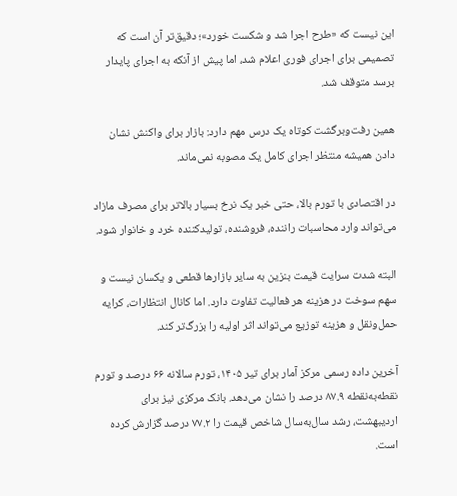این نیست که «طرح اجرا شد و شکست خورد»؛ دقیق‌تر آن است که تصمیمی برای اجرای فوری اعلام شد، اما پیش از آنکه به اجرای پایدار برسد متوقف شد.

همین رفت‌وبرگشت کوتاه یک درس مهم دارد: بازار برای واکنش نشان دادن همیشه منتظر اجرای کامل یک مصوبه نمی‌ماند.

در اقتصادی با تورم بالا، حتی خبر یک نرخ بسیار بالاتر برای مصرف مازاد می‌تواند وارد محاسبات راننده، فروشنده، تولیدکننده خرد و خانوار شود.

البته شدت سرایت قیمت بنزین به سایر بازار‌ها قطعی و یکسان نیست و سهم سوخت در هزینه هر فعالیت تفاوت دارد. اما کانال انتظارات، کرایه حمل‌ونقل و هزینه توزیع می‌تواند اثر اولیه را بزرگ‌تر کند.

آخرین داده رسمی مرکز آمار برای تیر ۱۴۰۵، تورم سالانه ۶۶ درصد و تورم نقطه‌به‌نقطه ۸۷.۹ درصد را نشان می‌دهد. بانک مرکزی نیز برای اردیبهشت، رشد سال‌به‌سال شاخص قیمت را ۷۷.۲ درصد گزارش کرده است.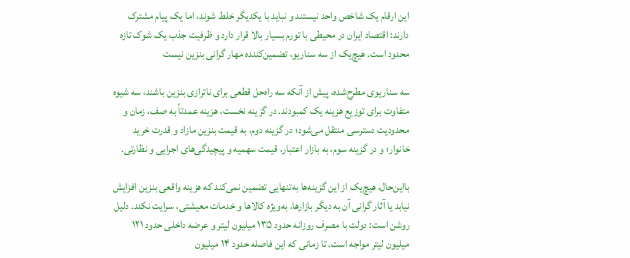این ارقام یک شاخص واحد نیستند و نباید با یکدیگر خلط شوند، اما یک پیام مشترک دارند: اقتصاد ایران در محیطی با تورم بسیار بالا قرار دارد و ظرفیت جذب یک شوک تازه محدود است. هیچ‌یک از سه سناریو، تضمین‌کننده مهار گرانی بنزین نیست

سه سناریوی مطرح‌شده، پیش از آنکه سه راه‌حل قطعی برای ناترازی بنزین باشند، سه شیوه متفاوت برای توزیع هزینه یک کمبودند. در گزینه نخست، هزینه عمدتاً به صف، زمان و محدودیت دسترسی منتقل می‌شود؛ در گزینه دوم، به قیمت بنزین مازاد و قدرت خرید خانوار؛ و در گزینه سوم، به بازار اعتبار، قیمت سهمیه و پیچیدگی‌های اجرایی و نظارتی.

بااین‌حال، هیچ‌یک از این گزینه‌ها به‌تنهایی تضمین نمی‌کند که هزینه واقعی بنزین افزایش نیابد یا آثار گرانی آن به دیگر بازارها، به‌ویژه کالا‌ها و خدمات معیشتی، سرایت نکند. دلیل روشن است: دولت با مصرف روزانه حدود ۱۳۵ میلیون لیتر و عرضه داخلی حدود ۱۲۱ میلیون لیتر مواجه است. تا زمانی که این فاصله حدود ۱۴ میلیون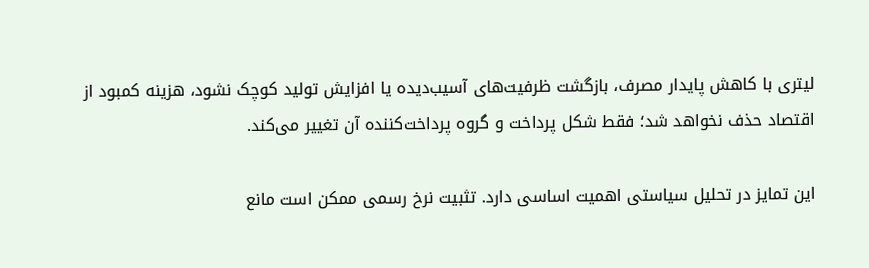لیتری با کاهش پایدار مصرف، بازگشت ظرفیت‌های آسیب‌دیده یا افزایش تولید کوچک نشود، هزینه کمبود از اقتصاد حذف نخواهد شد؛ فقط شکل پرداخت و گروه پرداخت‌کننده آن تغییر می‌کند.

این تمایز در تحلیل سیاستی اهمیت اساسی دارد. تثبیت نرخ رسمی ممکن است مانع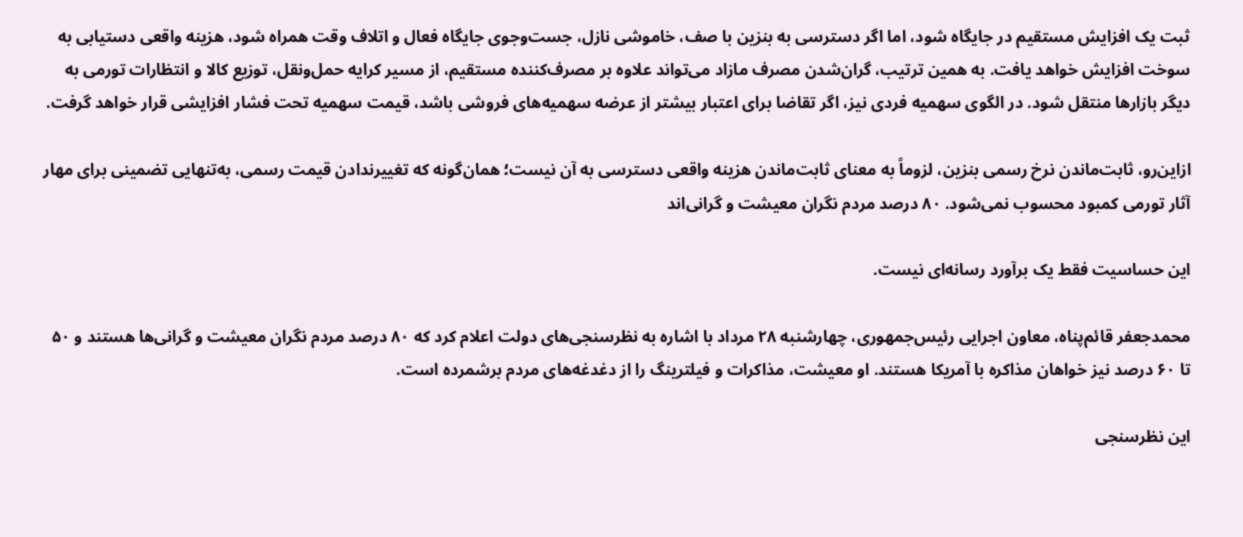ثبت یک افزایش مستقیم در جایگاه شود، اما اگر دسترسی به بنزین با صف، خاموشی نازل، جست‌وجوی جایگاه فعال و اتلاف وقت همراه شود، هزینه واقعی دستیابی به سوخت افزایش خواهد یافت. به همین ترتیب، گران‌شدن مصرف مازاد می‌تواند علاوه بر مصرف‌کننده مستقیم، از مسیر کرایه حمل‌ونقل، توزیع کالا و انتظارات تورمی به دیگر بازار‌ها منتقل شود. در الگوی سهمیه فردی نیز، اگر تقاضا برای اعتبار بیشتر از عرضه سهمیه‌های فروشی باشد، قیمت سهمیه تحت فشار افزایشی قرار خواهد گرفت.

ازاین‌رو، ثابت‌ماندن نرخ رسمی بنزین، لزوماً به معنای ثابت‌ماندن هزینه واقعی دسترسی به آن نیست؛ همان‌گونه که تغییرندادن قیمت رسمی، به‌تنهایی تضمینی برای مهار آثار تورمی کمبود محسوب نمی‌شود. ۸۰ درصد مردم نگران معیشت و گرانی‌اند

این حساسیت فقط یک برآورد رسانه‌ای نیست.

محمدجعفر قائم‌پناه، معاون اجرایی رئیس‌جمهوری، چهارشنبه ۲۸ مرداد با اشاره به نظرسنجی‌های دولت اعلام کرد که ۸۰ درصد مردم نگران معیشت و گرانی‌ها هستند و ۵۰ تا ۶۰ درصد نیز خواهان مذاکره با آمریکا هستند. او معیشت، مذاکرات و فیلترینگ را از دغدغه‌های مردم برشمرده است.

این نظرسنجی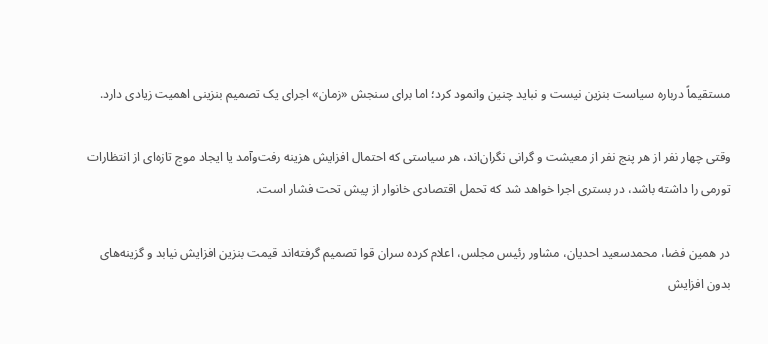مستقیماً درباره سیاست بنزین نیست و نباید چنین وانمود کرد؛ اما برای سنجش «زمان» اجرای یک تصمیم بنزینی اهمیت زیادی دارد.

وقتی چهار نفر از هر پنج نفر از معیشت و گرانی نگران‌اند، هر سیاستی که احتمال افزایش هزینه رفت‌وآمد یا ایجاد موج تازه‌ای از انتظارات تورمی را داشته باشد، در بستری اجرا خواهد شد که تحمل اقتصادی خانوار از پیش تحت فشار است.

در همین فضا، محمدسعید احدیان، مشاور رئیس مجلس، اعلام کرده سران قوا تصمیم گرفته‌اند قیمت بنزین افزایش نیابد و گزینه‌های بدون افزایش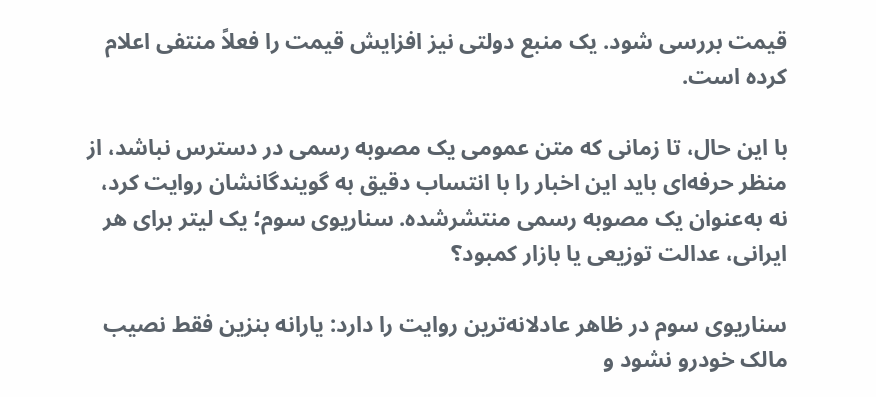قیمت بررسی شود. یک منبع دولتی نیز افزایش قیمت را فعلاً منتفی اعلام کرده است.

با این حال، تا زمانی که متن عمومی یک مصوبه رسمی در دسترس نباشد، از منظر حرفه‌ای باید این اخبار را با انتساب دقیق به گویندگانشان روایت کرد، نه به‌عنوان یک مصوبه رسمی منتشرشده. سناریوی سوم؛ یک لیتر برای هر ایرانی، عدالت توزیعی یا بازار کمبود؟

سناریوی سوم در ظاهر عادلانه‌ترین روایت را دارد: یارانه بنزین فقط نصیب مالک خودرو نشود و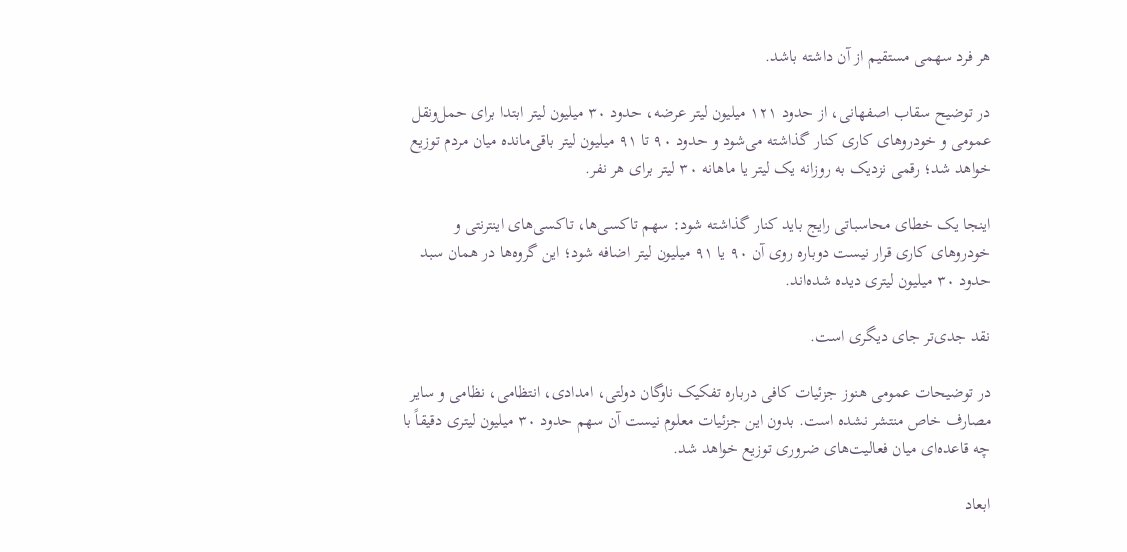هر فرد سهمی مستقیم از آن داشته باشد.

در توضیح سقاب اصفهانی، از حدود ۱۲۱ میلیون لیتر عرضه، حدود ۳۰ میلیون لیتر ابتدا برای حمل‌ونقل عمومی و خودرو‌های کاری کنار گذاشته می‌شود و حدود ۹۰ تا ۹۱ میلیون لیتر باقی‌مانده میان مردم توزیع خواهد شد؛ رقمی نزدیک به روزانه یک لیتر یا ماهانه ۳۰ لیتر برای هر نفر.

اینجا یک خطای محاسباتی رایج باید کنار گذاشته شود: سهم تاکسی‌ها، تاکسی‌های اینترنتی و خودرو‌های کاری قرار نیست دوباره روی آن ۹۰ یا ۹۱ میلیون لیتر اضافه شود؛ این گروه‌ها در همان سبد حدود ۳۰ میلیون لیتری دیده شده‌اند.

نقد جدی‌تر جای دیگری است.

در توضیحات عمومی هنوز جزئیات کافی درباره تفکیک ناوگان دولتی، امدادی، انتظامی، نظامی و سایر مصارف خاص منتشر نشده است. بدون این جزئیات معلوم نیست آن سهم حدود ۳۰ میلیون لیتری دقیقاً با چه قاعده‌ای میان فعالیت‌های ضروری توزیع خواهد شد.

ابعاد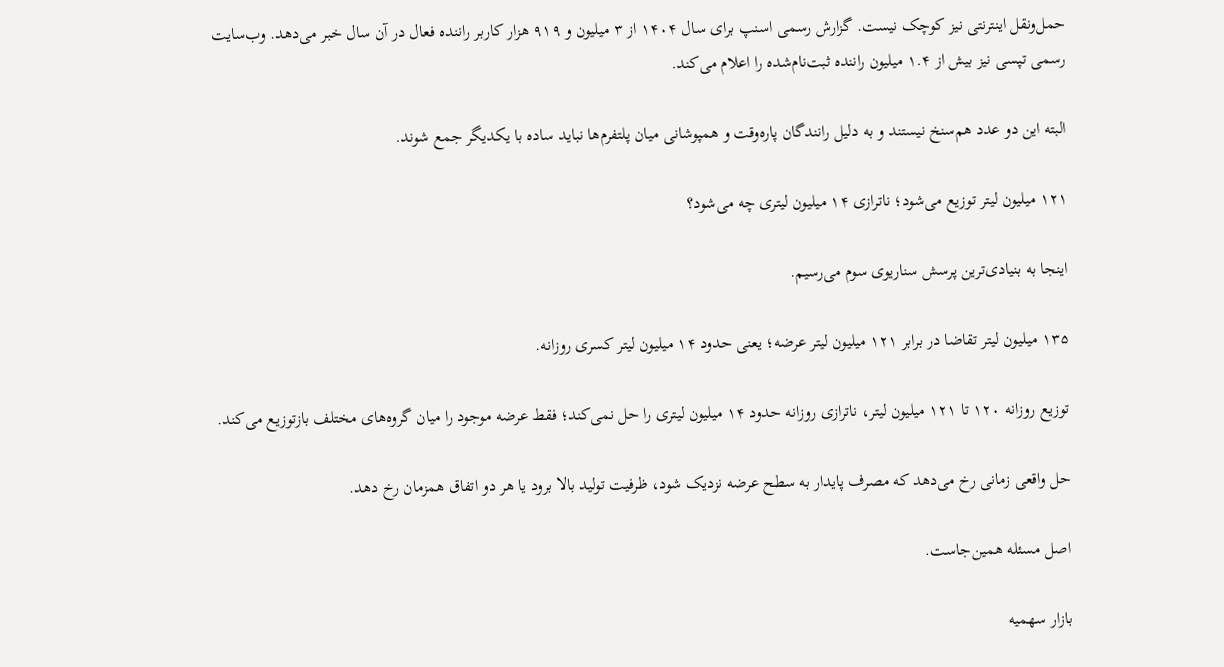حمل‌ونقل اینترنتی نیز کوچک نیست. گزارش رسمی اسنپ برای سال ۱۴۰۴ از ۳ میلیون و ۹۱۹ هزار کاربر راننده فعال در آن سال خبر می‌دهد. وب‌سایت رسمی تپسی نیز بیش از ۱.۴ میلیون راننده ثبت‌نام‌شده را اعلام می‌کند.

البته این دو عدد هم‌سنخ نیستند و به دلیل رانندگان پاره‌وقت و همپوشانی میان پلتفرم‌ها نباید ساده با یکدیگر جمع شوند.

۱۲۱ میلیون لیتر توزیع می‌شود؛ ناترازی ۱۴ میلیون لیتری چه می‌شود؟

اینجا به بنیادی‌ترین پرسش سناریوی سوم می‌رسیم.

۱۳۵ میلیون لیتر تقاضا در برابر ۱۲۱ میلیون لیتر عرضه؛ یعنی حدود ۱۴ میلیون لیتر کسری روزانه.

توزیع روزانه ۱۲۰ تا ۱۲۱ میلیون لیتر، ناترازی روزانه حدود ۱۴ میلیون لیتری را حل نمی‌کند؛ فقط عرضه موجود را میان گروه‌های مختلف بازتوزیع می‌کند.

حل واقعی زمانی رخ می‌دهد که مصرف پایدار به سطح عرضه نزدیک شود، ظرفیت تولید بالا برود یا هر دو اتفاق همزمان رخ دهد.

اصل مسئله همین‌جاست.

بازار سهمیه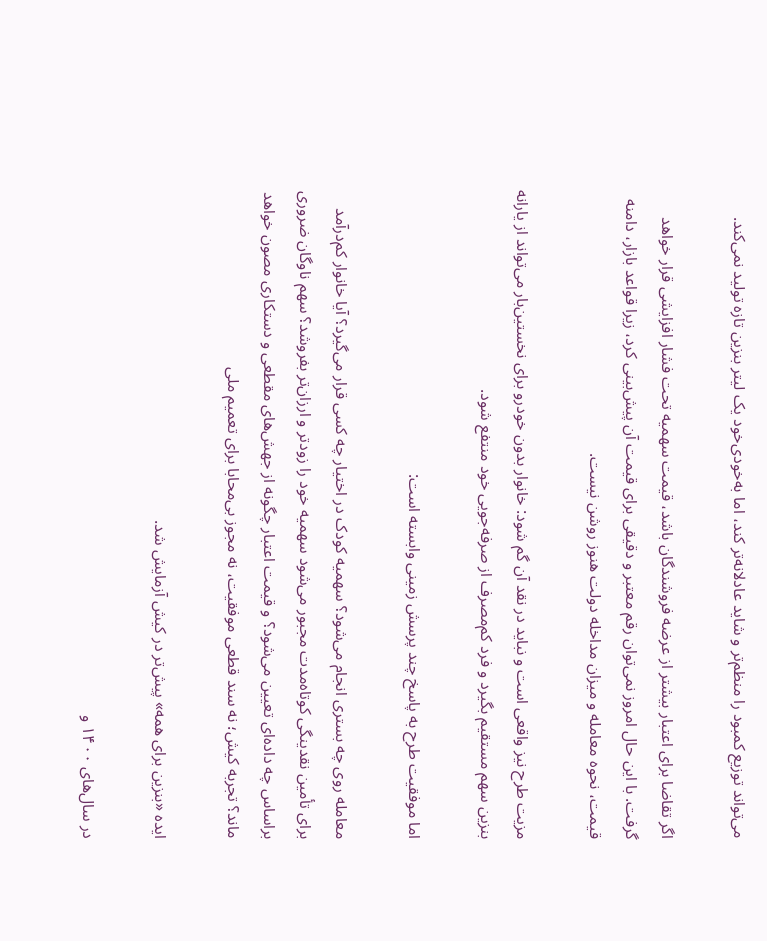می‌تواند توزیع کمبود را منظم‌تر و شاید عادلانه‌تر کند، اما به‌خودی‌خود یک لیتر بنزین تازه تولید نمی‌کند.

اگر تقاضا برای اعتبار بیشتر از عرضه فروشندگان باشد، قیمت سهمیه تحت فشار افزایشی قرار خواهد گرفت. با این حال امروز نمی‌توان رقم معتبر و دقیقی برای قیمت آن پیش‌بینی کرد، زیرا قواعد بازار، دامنه قیمت، نحوه معامله و میزان مداخله دولت هنوز روشن نیست.

مزیت طرح نیز واقعی است و نباید در نقد آن گم شود: خانوار بدون خودرو برای نخستین‌بار می‌تواند از یارانه بنزین سهم مستقیم بگیرد و فرد کم‌مصرف از صرفه‌جویی خود منتفع شود.

اما موفقیت طرح به پاسخ چند پرسش زمینی وابسته است:

معامله روی چه بستری انجام می‌شود؟ سهمیه کودک در اختیار چه کسی قرار می‌گیرد؟ آیا خانوار کم‌درآمد برای تأمین نقدینگی کوتاه‌مدت مجبور می‌شود سهمیه خود را زودتر و ارزان‌تر بفروشد؟ سهم ناوگان ضروری براساس چه داده‌ای تعیین می‌شود؟ و قیمت اعتبار چگونه از جهش‌های مقطعی و دستکاری مصون خواهد ماند؟ تجربه کیش؛ نه سند قطعی موفقیت، نه مجوز بی‌محابا برای تعمیم ملی

ایده «بنزین برای همه» پیش‌تر در کیش آزمایش شد.

در سال‌های ۱۴۰۰ و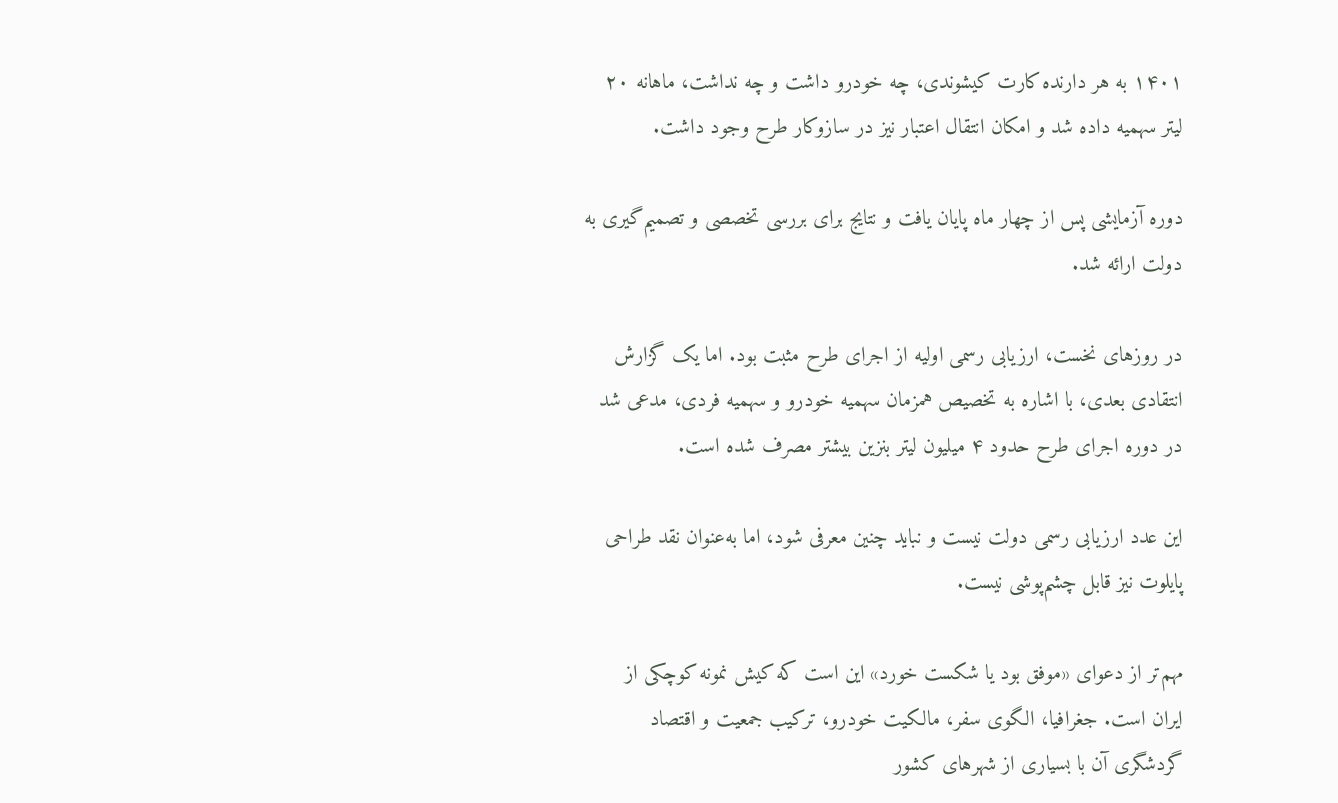۱۴۰۱ به هر دارنده کارت کیشوندی، چه خودرو داشت و چه نداشت، ماهانه ۲۰ لیتر سهمیه داده شد و امکان انتقال اعتبار نیز در سازوکار طرح وجود داشت.

دوره آزمایشی پس از چهار ماه پایان یافت و نتایج برای بررسی تخصصی و تصمیم‌گیری به دولت ارائه شد.

در روز‌های نخست، ارزیابی رسمی اولیه از اجرای طرح مثبت بود. اما یک گزارش انتقادی بعدی، با اشاره به تخصیص همزمان سهمیه خودرو و سهمیه فردی، مدعی شد در دوره اجرای طرح حدود ۴ میلیون لیتر بنزین بیشتر مصرف شده است.

این عدد ارزیابی رسمی دولت نیست و نباید چنین معرفی شود، اما به‌عنوان نقد طراحی پایلوت نیز قابل چشم‌پوشی نیست.

مهم‌تر از دعوای «موفق بود یا شکست خورد» این است که کیش نمونه کوچکی از ایران است. جغرافیا، الگوی سفر، مالکیت خودرو، ترکیب جمعیت و اقتصاد گردشگری آن با بسیاری از شهر‌های کشور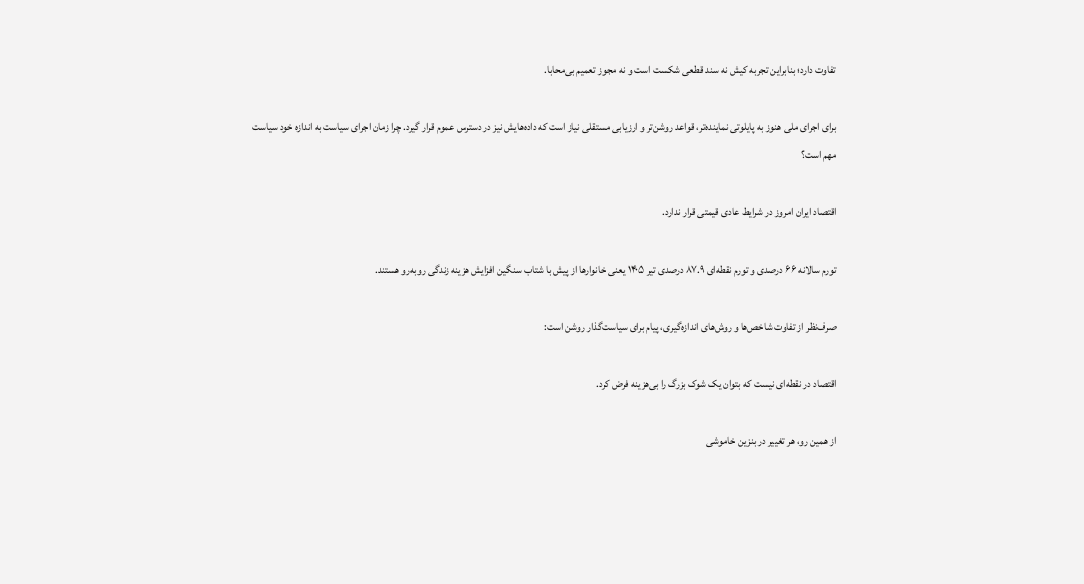تفاوت دارد؛ بنابراین تجربه کیش نه سند قطعی شکست است و نه مجوز تعمیم بی‌محابا.

برای اجرای ملی هنوز به پایلوتی نماینده‌تر، قواعد روشن‌تر و ارزیابی مستقلی نیاز است که داده‌هایش نیز در دسترس عموم قرار گیرد. چرا زمان اجرای سیاست به اندازه خود سیاست مهم است؟

اقتصاد ایران امروز در شرایط عادی قیمتی قرار ندارد.

تورم سالانه ۶۶ درصدی و تورم نقطه‌ای ۸۷.۹ درصدی تیر ۱۴۰۵ یعنی خانوار‌ها از پیش با شتاب سنگین افزایش هزینه زندگی روبه‌رو هستند.

صرف‌نظر از تفاوت شاخص‌ها و روش‌های اندازه‌گیری، پیام برای سیاست‌گذار روشن است:

اقتصاد در نقطه‌ای نیست که بتوان یک شوک بزرگ را بی‌هزینه فرض کرد.

از همین رو، هر تغییر در بنزین خاموشی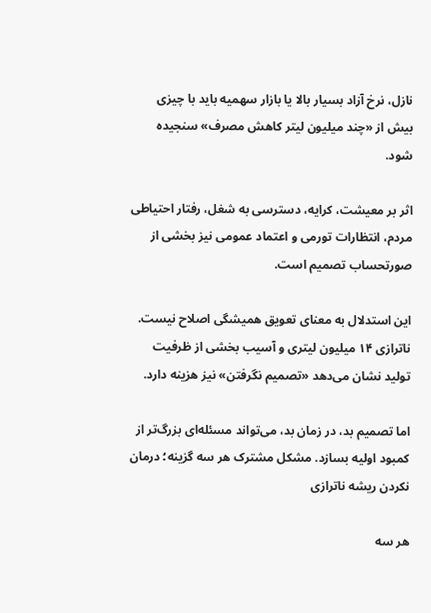نازل، نرخ آزاد بسیار بالا یا بازار سهمیه باید با چیزی بیش از «چند میلیون لیتر کاهش مصرف» سنجیده شود.

اثر بر معیشت، کرایه، دسترسی به شغل، رفتار احتیاطی مردم، انتظارات تورمی و اعتماد عمومی نیز بخشی از صورتحساب تصمیم است.

این استدلال به معنای تعویق همیشگی اصلاح نیست. ناترازی ۱۴ میلیون لیتری و آسیب بخشی از ظرفیت تولید نشان می‌دهد «تصمیم نگرفتن» نیز هزینه دارد.

اما تصمیم بد، در زمان بد، می‌تواند مسئله‌ای بزرگ‌تر از کمبود اولیه بسازد. مشکل مشترک هر سه گزینه؛ درمان نکردن ریشه ناترازی

هر سه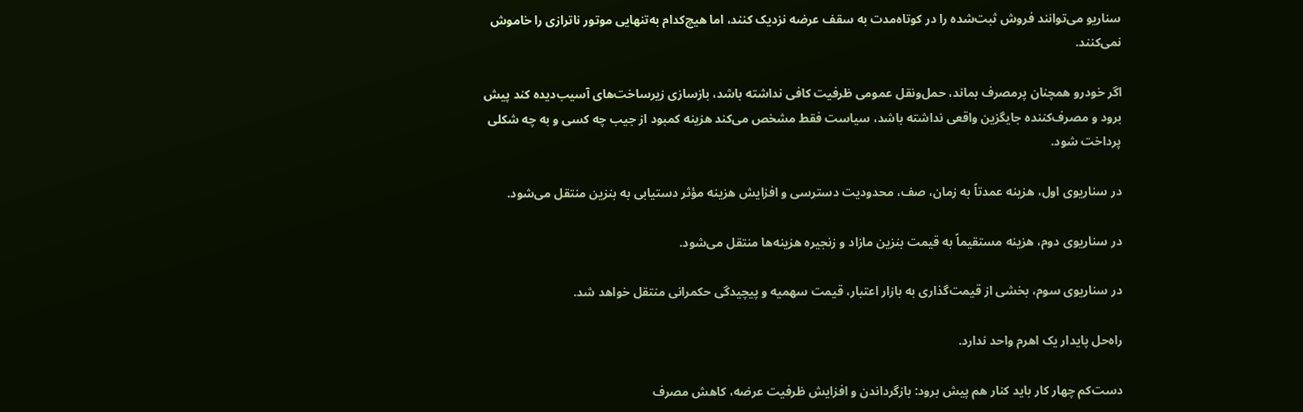سناریو می‌توانند فروش ثبت‌شده را در کوتاه‌مدت به سقف عرضه نزدیک کنند، اما هیچ‌کدام به‌تنهایی موتور ناترازی را خاموش نمی‌کنند.

اگر خودرو همچنان پرمصرف بماند، حمل‌ونقل عمومی ظرفیت کافی نداشته باشد، بازسازی زیرساخت‌های آسیب‌دیده کند پیش برود و مصرف‌کننده جایگزین واقعی نداشته باشد، سیاست فقط مشخص می‌کند هزینه کمبود از جیب چه کسی و به چه شکلی پرداخت شود.

در سناریوی اول، هزینه عمدتاً به زمان، صف، محدودیت دسترسی و افزایش هزینه مؤثر دستیابی به بنزین منتقل می‌شود.

در سناریوی دوم، هزینه مستقیماً به قیمت بنزین مازاد و زنجیره هزینه‌ها منتقل می‌شود.

در سناریوی سوم، بخشی از قیمت‌گذاری به بازار اعتبار، قیمت سهمیه و پیچیدگی حکمرانی منتقل خواهد شد.

راه‌حل پایدار یک اهرم واحد ندارد.

دست‌کم چهار کار باید کنار هم پیش برود: بازگرداندن و افزایش ظرفیت عرضه، کاهش مصرف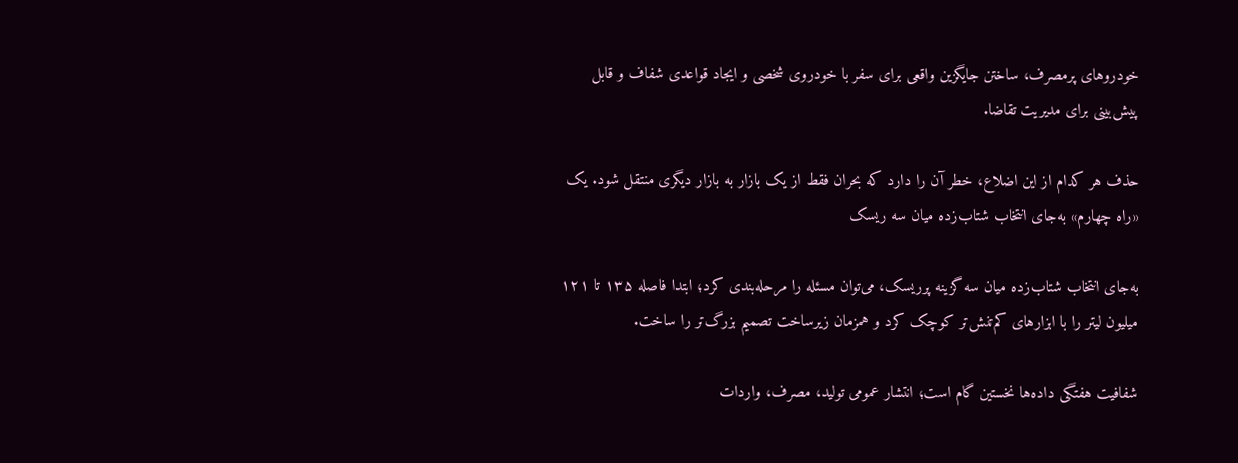خودرو‌های پرمصرف، ساختن جایگزین واقعی برای سفر با خودروی شخصی و ایجاد قواعدی شفاف و قابل پیش‌بینی برای مدیریت تقاضا.

حذف هر کدام از این اضلاع، خطر آن را دارد که بحران فقط از یک بازار به بازار دیگری منتقل شود. یک «راه چهارم» به‌جای انتخاب شتاب‌زده میان سه ریسک

به‌جای انتخاب شتاب‌زده میان سه گزینه پرریسک، می‌توان مسئله را مرحله‌بندی کرد؛ ابتدا فاصله ۱۳۵ تا ۱۲۱ میلیون لیتر را با ابزار‌های کم‌تنش‌تر کوچک کرد و همزمان زیرساخت تصمیم بزرگ‌تر را ساخت.

شفافیت هفتگی داده‌ها نخستین گام است؛ انتشار عمومی تولید، مصرف، واردات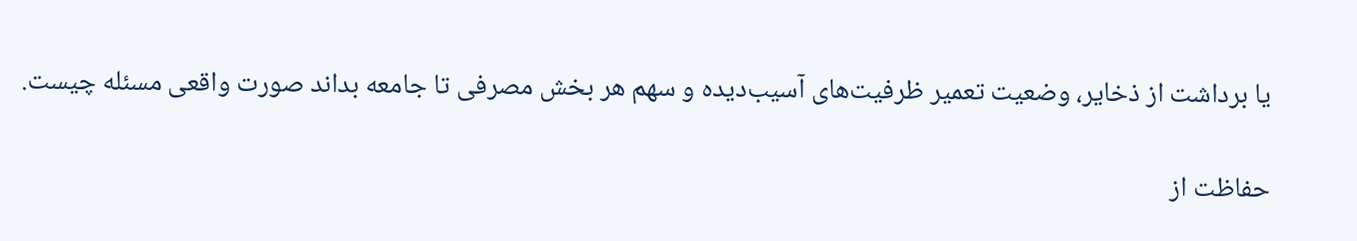یا برداشت از ذخایر، وضعیت تعمیر ظرفیت‌های آسیب‌دیده و سهم هر بخش مصرفی تا جامعه بداند صورت واقعی مسئله چیست.

حفاظت از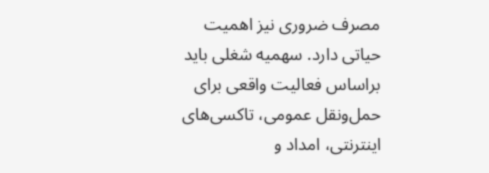مصرف ضروری نیز اهمیت حیاتی دارد. سهمیه شغلی باید براساس فعالیت واقعی برای حمل‌ونقل عمومی، تاکسی‌های اینترنتی، امداد و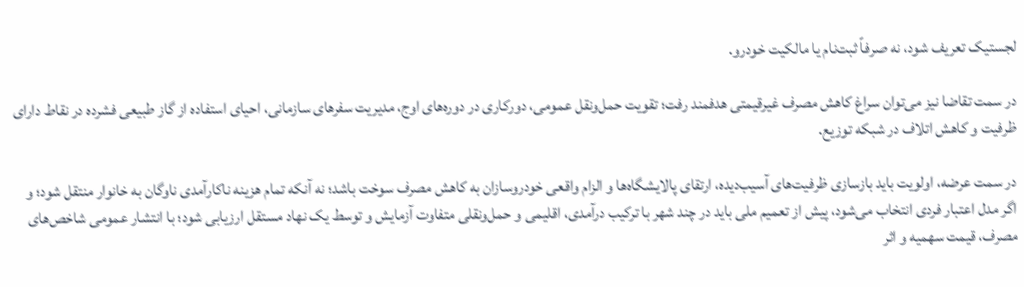لجستیک تعریف شود، نه صرفاً ثبت‌نام یا مالکیت خودرو.

در سمت تقاضا نیز می‌توان سراغ کاهش مصرف غیرقیمتی هدفمند رفت؛ تقویت حمل‌ونقل عمومی، دورکاری در دوره‌های اوج، مدیریت سفر‌های سازمانی، احیای استفاده از گاز طبیعی فشرده در نقاط دارای ظرفیت و کاهش اتلاف در شبکه توزیع.

در سمت عرضه، اولویت باید بازسازی ظرفیت‌های آسیب‌دیده، ارتقای پالایشگاه‌ها و الزام واقعی خودروسازان به کاهش مصرف سوخت باشد؛ نه آنکه تمام هزینه ناکارآمدی ناوگان به خانوار منتقل شود؛ و اگر مدل اعتبار فردی انتخاب می‌شود، پیش از تعمیم ملی باید در چند شهر با ترکیب درآمدی، اقلیمی و حمل‌ونقلی متفاوت آزمایش و توسط یک نهاد مستقل ارزیابی شود؛ با انتشار عمومی شاخص‌های مصرف، قیمت سهمیه و اثر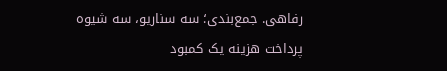رفاهی. جمع‌بندی؛ سه سناریو، سه شیوه پرداخت هزینه یک کمبود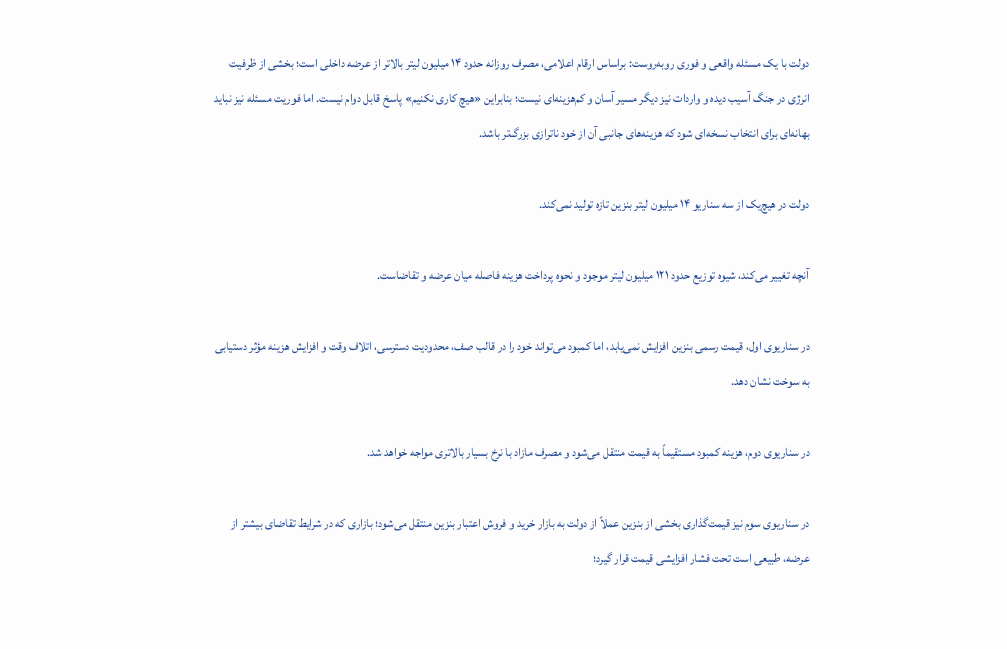دولت با یک مسئله واقعی و فوری روبه‌روست: براساس ارقام اعلامی، مصرف روزانه حدود ۱۴ میلیون لیتر بالاتر از عرضه داخلی است؛ بخشی از ظرفیت انرژی در جنگ آسیب دیده و واردات نیز دیگر مسیر آسان و کم‌هزینه‌ای نیست؛ بنابراین «هیچ کاری نکنیم» پاسخ قابل دوام نیست. اما فوریت مسئله نیز نباید بهانه‌ای برای انتخاب نسخه‌ای شود که هزینه‌های جانبی آن از خود ناترازی بزرگ‌تر باشد.

دولت در هیچ‌یک از سه سناریو ۱۴ میلیون لیتر بنزین تازه تولید نمی‌کند.

آنچه تغییر می‌کند، شیوه توزیع حدود ۱۲۱ میلیون لیتر موجود و نحوه پرداخت هزینه فاصله میان عرضه و تقاضاست.

در سناریوی اول، قیمت رسمی بنزین افزایش نمی‌یابد، اما کمبود می‌تواند خود را در قالب صف، محدودیت دسترسی، اتلاف وقت و افزایش هزینه مؤثر دستیابی به سوخت نشان دهد.

در سناریوی دوم، هزینه کمبود مستقیماً به قیمت منتقل می‌شود و مصرف مازاد با نرخ بسیار بالاتری مواجه خواهد شد.

در سناریوی سوم نیز قیمت‌گذاری بخشی از بنزین عملاً از دولت به بازار خرید و فروش اعتبار بنزین منتقل می‌شود؛ بازاری که در شرایط تقاضای بیشتر از عرضه، طبیعی است تحت فشار افزایشی قیمت قرار گیرد؛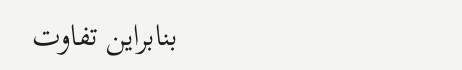بنابراین تفاوت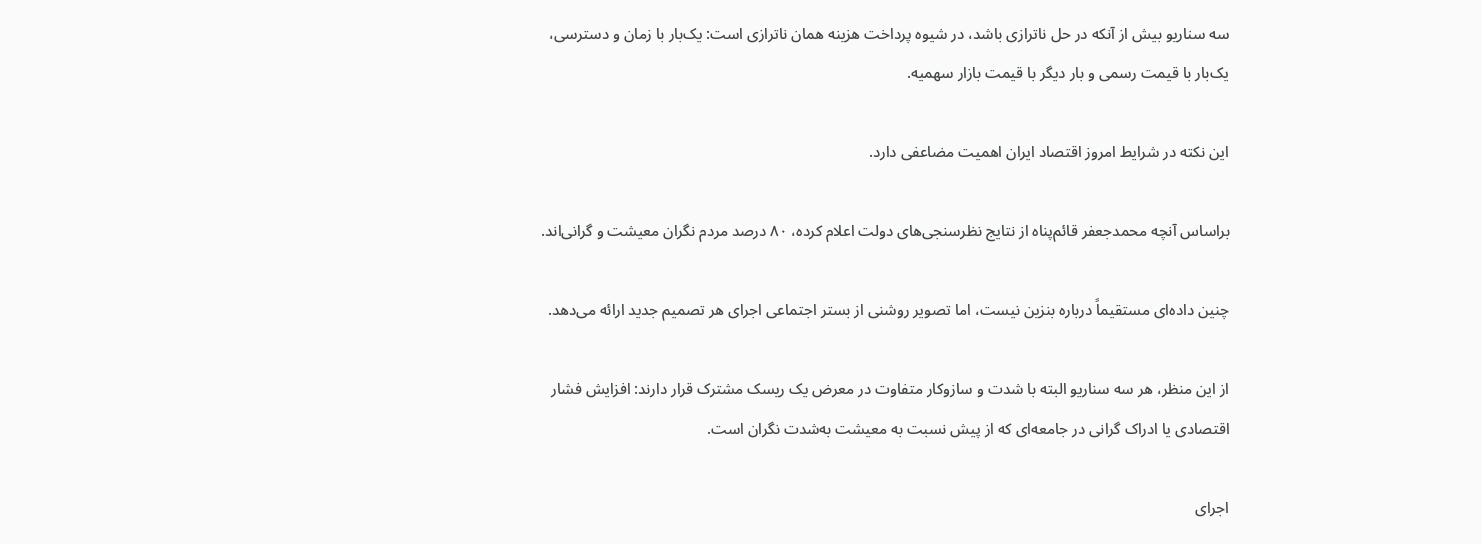سه سناریو بیش از آنکه در حل ناترازی باشد، در شیوه پرداخت هزینه همان ناترازی است: یک‌بار با زمان و دسترسی، یک‌بار با قیمت رسمی و بار دیگر با قیمت بازار سهمیه.

این نکته در شرایط امروز اقتصاد ایران اهمیت مضاعفی دارد.

براساس آنچه محمدجعفر قائم‌پناه از نتایج نظرسنجی‌های دولت اعلام کرده، ۸۰ درصد مردم نگران معیشت و گرانی‌اند.

چنین داده‌ای مستقیماً درباره بنزین نیست، اما تصویر روشنی از بستر اجتماعی اجرای هر تصمیم جدید ارائه می‌دهد.

از این منظر، هر سه سناریو البته با شدت و سازوکار متفاوت در معرض یک ریسک مشترک قرار دارند: افزایش فشار اقتصادی یا ادراک گرانی در جامعه‌ای که از پیش نسبت به معیشت به‌شدت نگران است.

اجرای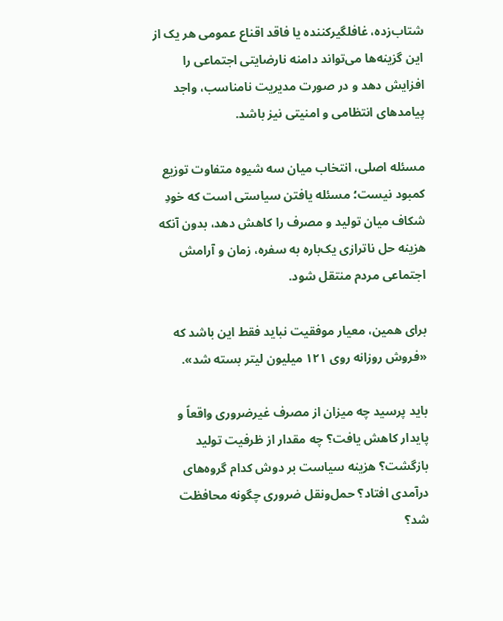شتاب‌زده، غافلگیرکننده یا فاقد اقناع عمومی هر یک از این گزینه‌ها می‌تواند دامنه نارضایتی اجتماعی را افزایش دهد و در صورت مدیریت نامناسب، واجد پیامد‌های انتظامی و امنیتی نیز باشد.

مسئله اصلی، انتخاب میان سه شیوه متفاوت توزیع کمبود نیست؛ مسئله یافتن سیاستی است که خودِ شکاف میان تولید و مصرف را کاهش دهد، بدون آنکه هزینه حل ناترازی یک‌باره به سفره، زمان و آرامش اجتماعی مردم منتقل شود.

برای همین، معیار موفقیت نباید فقط این باشد که «فروش روزانه روی ۱۲۱ میلیون لیتر بسته شد».

باید پرسید چه میزان از مصرف غیرضروری واقعاً و پایدار کاهش یافت؟ چه مقدار از ظرفیت تولید بازگشت؟ هزینه سیاست بر دوش کدام گروه‌های درآمدی افتاد؟ حمل‌ونقل ضروری چگونه محافظت شد؟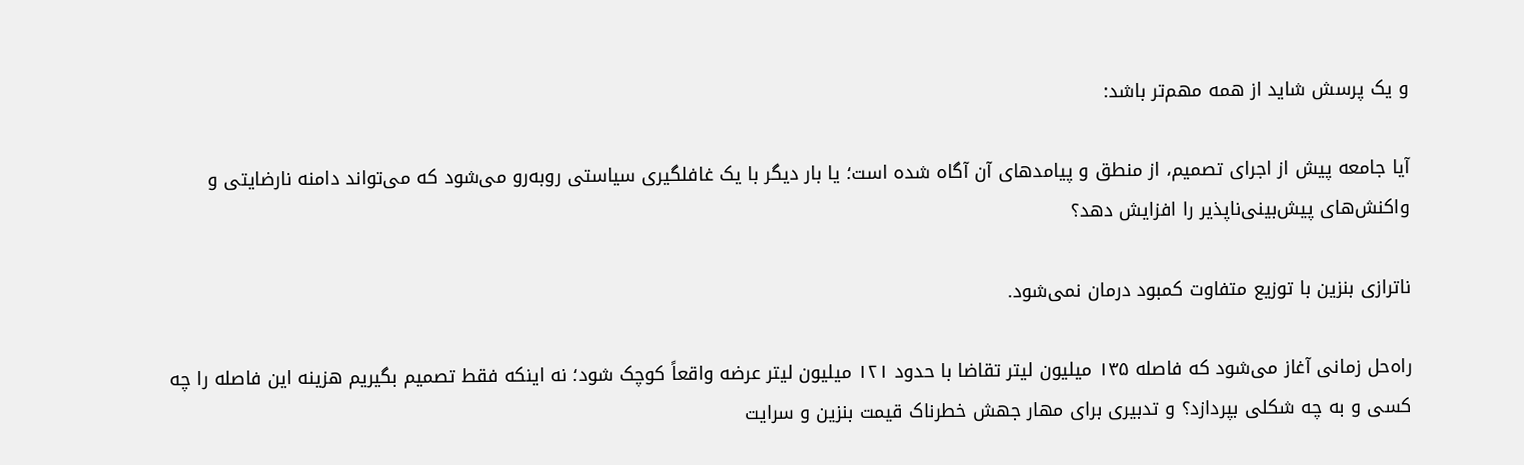و یک پرسش شاید از همه مهم‌تر باشد:

آیا جامعه پیش از اجرای تصمیم، از منطق و پیامد‌های آن آگاه شده است؛ یا بار دیگر با یک غافلگیری سیاستی روبه‌رو می‌شود که می‌تواند دامنه نارضایتی و واکنش‌های پیش‌بینی‌ناپذیر را افزایش دهد؟

ناترازی بنزین با توزیع متفاوت کمبود درمان نمی‌شود.

راه‌حل زمانی آغاز می‌شود که فاصله ۱۳۵ میلیون لیتر تقاضا با حدود ۱۲۱ میلیون لیتر عرضه واقعاً کوچک شود؛ نه اینکه فقط تصمیم بگیریم هزینه این فاصله را چه کسی و به چه شکلی بپردازد؟ و تدبیری برای مهار جهش خطرناک قیمت بنزین و سرایت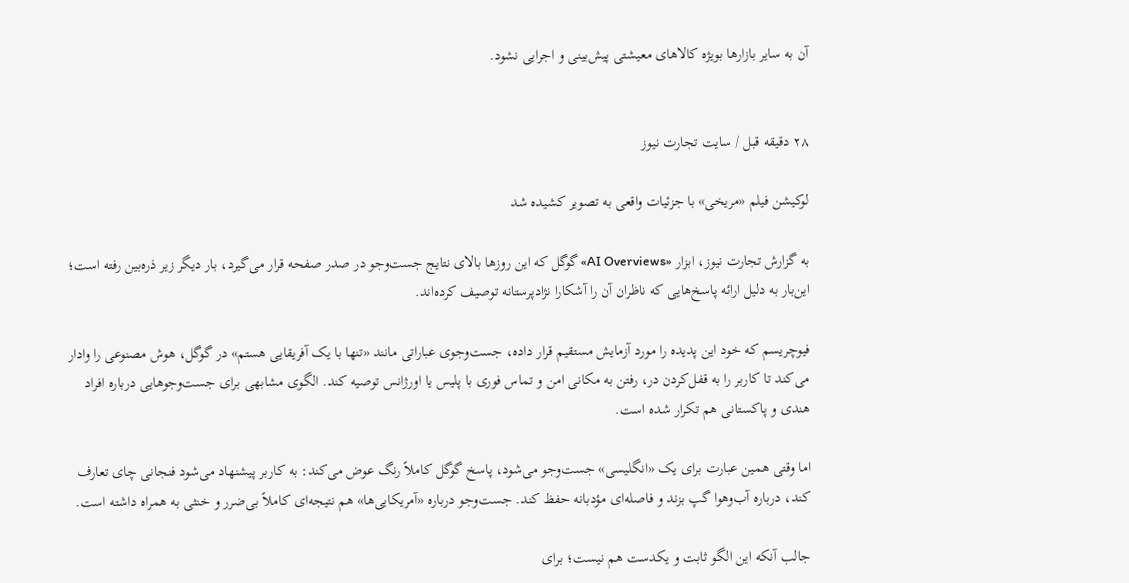آن به سایر بازار‌ها بویژه کالا‌های معیشتی پیش‌بینی و اجرایی نشود.


۲۸ دقیقه قبل / سایت تجارت نیوز

لوکیشن فیلم «مریخی» با جزئیات واقعی به تصویر کشیده شد

به گزارش تجارت نیوز، ابزار «AI Overviews» گوگل که این روزها بالای نتایج جست‌وجو در صدر صفحه قرار می‌گیرد، بار دیگر زیر ذره‌بین رفته است؛ این‌بار به دلیل ارائه پاسخ‌هایی که ناظران آن را آشکارا نژادپرستانه توصیف کرده‌اند.

فیوچریسم که خود این پدیده را مورد آزمایش مستقیم قرار داده، جست‌وجوی عباراتی مانند «تنها با یک آفریقایی هستم» در گوگل، هوش مصنوعی را وادار می‌کند تا کاربر را به قفل‌کردن در، رفتن به مکانی امن و تماس فوری با پلیس یا اورژانس توصیه کند. الگوی مشابهی برای جست‌وجوهایی درباره افراد هندی و پاکستانی هم تکرار شده است.

اما وقتی همین عبارت برای یک «انگلیسی» جست‌وجو می‌شود، پاسخ گوگل کاملاً رنگ عوض می‌کند: به کاربر پیشنهاد می‌شود فنجانی چای تعارف کند، درباره آب‌وهوا گپ بزند و فاصله‌ای مؤدبانه حفظ کند. جست‌وجو درباره «آمریکایی‌ها» هم نتیجه‌ای کاملاً بی‌ضرر و خنثی به همراه داشته است.

جالب آنکه این الگو ثابت و یکدست هم نیست؛ برای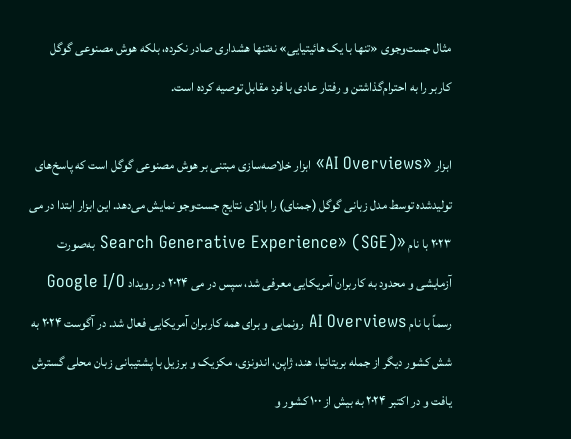مثال جست‌وجوی «تنها با یک هائیتیایی» نه‌تنها هشداری صادر نکرده، بلکه هوش مصنوعی گوگل کاربر را به احترام‌گذاشتن و رفتار عادی با فرد مقابل توصیه کرده است.

ابزار «AI Overviews» ابزار خلاصه‌سازی مبتنی بر هوش مصنوعی گوگل است که پاسخ‌های تولیدشده توسط مدل زبانی گوگل (جمنای) را بالای نتایج جست‌وجو نمایش می‌دهد. این ابزار ابتدا در می ۲۰۲۳ با نام «Search Generative Experience» (SGE) به‌صورت آزمایشی و محدود به کاربران آمریکایی معرفی شد، سپس در می ۲۰۲۴ در رویداد Google I/O رسماً با نام AI Overviews رونمایی و برای همه کاربران آمریکایی فعال شد. در آگوست ۲۰۲۴ به شش کشور دیگر از جمله بریتانیا، هند، ژاپن، اندونزی، مکزیک و برزیل با پشتیبانی زبان محلی گسترش یافت و در اکتبر ۲۰۲۴ به بیش از ۱۰۰ کشور و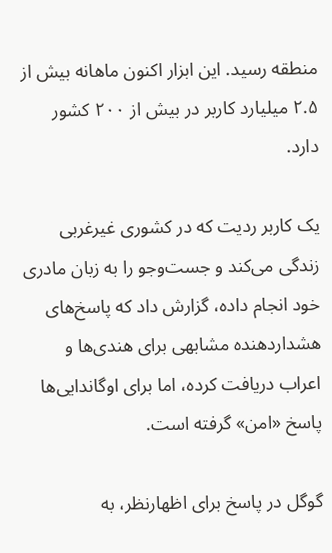منطقه رسید. این ابزار اکنون ماهانه بیش از ۲.۵ میلیارد کاربر در بیش از ۲۰۰ کشور دارد.

یک کاربر ردیت که در کشوری غیرغربی زندگی می‌کند و جست‌وجو را به زبان مادری خود انجام داده، گزارش داد که پاسخ‌های هشداردهنده مشابهی برای هندی‌ها و اعراب دریافت کرده، اما برای اوگاندایی‌ها پاسخ «امن» گرفته است.

گوگل در پاسخ برای اظهارنظر، به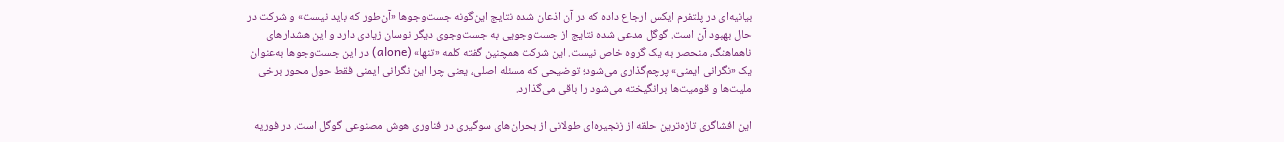بیانیه‌ای در پلتفرم ایکس ارجاع داده که در آن اذعان شده نتایج این‌گونه جست‌وجوها «آن‌طور که باید نیست» و شرکت در حال بهبود آن است. گوگل مدعی شده نتایج از جست‌وجویی به جست‌وجوی دیگر نوسان زیادی دارد و این هشدارهای ناهماهنگ، منحصر به یک گروه خاص نیست. این شرکت همچنین گفته کلمه «تنها» (alone) در این جست‌وجوها به‌عنوان یک «نگرانی ایمنی» پرچم‌گذاری می‌شود؛ توضیحی که مسئله اصلی، یعنی چرا این نگرانی ایمنی فقط حول محور برخی ملیت‌ها و قومیت‌ها برانگیخته می‌شود را باقی می‌گذارد.

این افشاگری تازه‌ترین حلقه از زنجیره‌ای طولانی از بحران‌های سوگیری در فناوری هوش مصنوعی گوگل است. در فوریه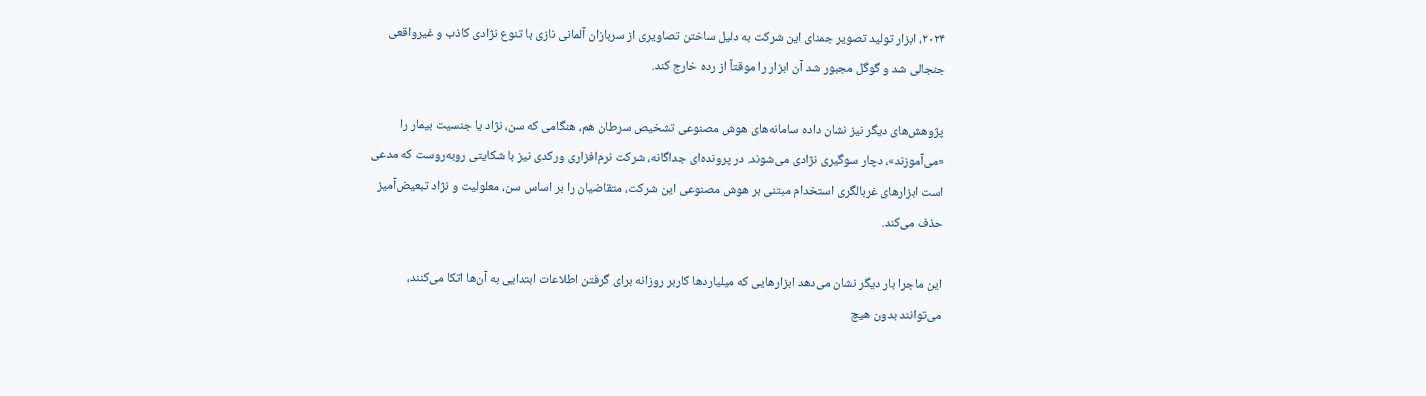۲۰۲۴، ابزار تولید تصویر جمنای این شرکت به دلیل ساختن تصاویری از سربازان آلمانی نازی با تنوع نژادی کاذب و غیرواقعی جنجالی شد و گوگل مجبور شد آن ابزار را موقتاً از رده خارج کند.

پژوهش‌های دیگر نیز نشان داده سامانه‌های هوش مصنوعی تشخیص سرطان هم، هنگامی که سن، نژاد یا جنسیت بیمار را «می‌آموزند»، دچار سوگیری نژادی می‌شوند. در پرونده‌ای جداگانه، شرکت نرم‌افزاری ورکدی نیز با شکایتی روبه‌روست که مدعی است ابزارهای غربالگری استخدام مبتنی بر هوش مصنوعی این شرکت، متقاضیان را بر اساس سن، معلولیت و نژاد تبعیض‌آمیز حذف می‌کند.

این ماجرا بار دیگر نشان می‌دهد ابزارهایی که میلیاردها کاربر روزانه برای گرفتن اطلاعات ابتدایی به آن‌ها اتکا می‌کنند، می‌توانند بدون هیچ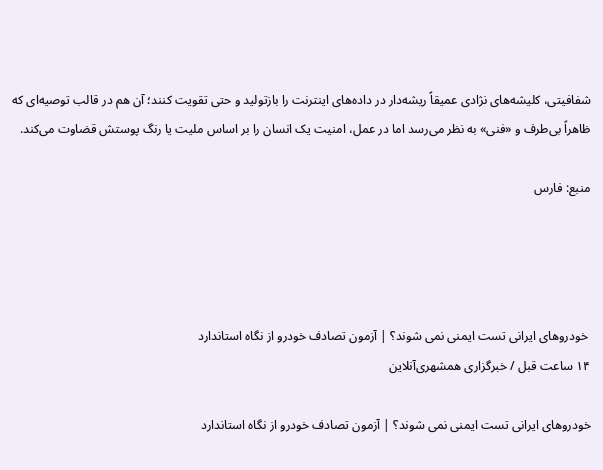شفافیتی، کلیشه‌های نژادی عمیقاً ریشه‌دار در داده‌های اینترنت را بازتولید و حتی تقویت کنند؛ آن هم در قالب توصیه‌ای که ظاهراً بی‌طرف و «فنی» به نظر می‌رسد اما در عمل، امنیت یک انسان را بر اساس ملیت یا رنگ پوستش قضاوت می‌کند.

منبع: فارس




 خودروهای ایرانی تست ایمنی نمی شوند؟ | آزمون تصادف خودرو از نگاه استاندارد
۱۴ ساعت قبل / خبرگزاری همشهری‌آنلاین

خودروهای ایرانی تست ایمنی نمی شوند؟ | آزمون تصادف خودرو از نگاه استاندارد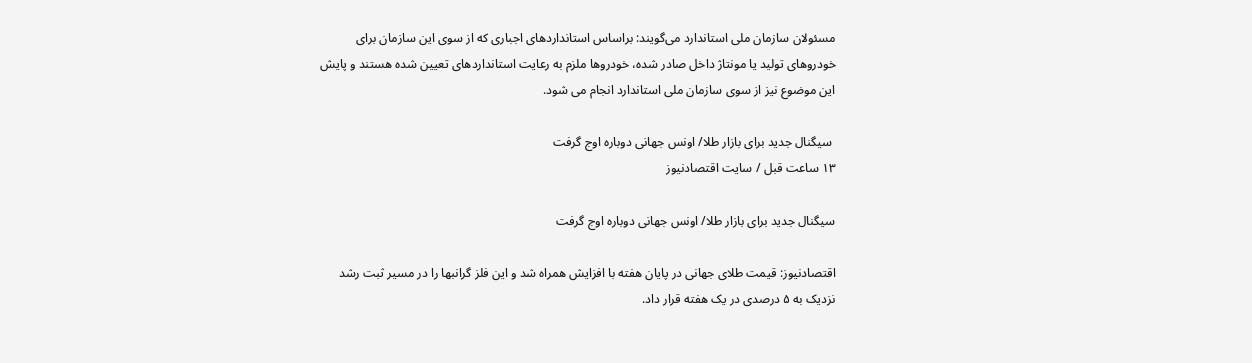مسئولان سازمان ملی استاندارد می‌گویند: براساس استانداردهای اجباری که از سوی این سازمان برای خودروهای تولید یا مونتاژ داخل صادر شده، خودروها ملزم به رعایت استانداردهای تعیین شده هستند و پایش این موضوع نیز از سوی سازمان ملی استاندارد انجام می شود.

 سیگنال جدید برای بازار طلا/ اونس جهانی دوباره اوج گرفت
۱۳ ساعت قبل / سایت اقتصادنیوز

سیگنال جدید برای بازار طلا/ اونس جهانی دوباره اوج گرفت

اقتصادنیوز: قیمت طلای جهانی در پایان هفته با افزایش همراه شد و این فلز گرانبها را در مسیر ثبت رشد نزدیک به ۵ درصدی در یک هفته قرار داد.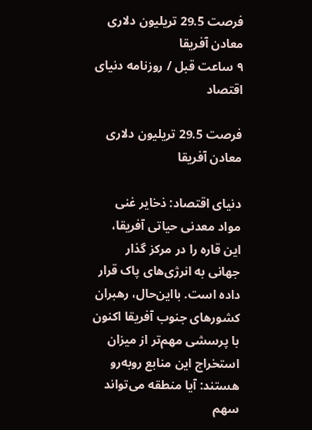فرصت 29.5 تریلیون‌ دلاری معادن آفریقا
۹ ساعت قبل / روزنامه دنیای اقتصاد

فرصت 29.5 تریلیون‌ دلاری معادن آفریقا

دنیای‌ اقتصاد: ذخایر غنی مواد معدنی حیاتی آفریقا، این قاره را در مرکز گذار جهانی به انرژی‌های پاک قرار داده است. با‌این‌حال، رهبران کشورهای جنوب آفریقا اکنون با پرسشی مهم‌تر از میزان استخراج این منابع روبه‌رو هستند: آیا منطقه می‌تواند سهم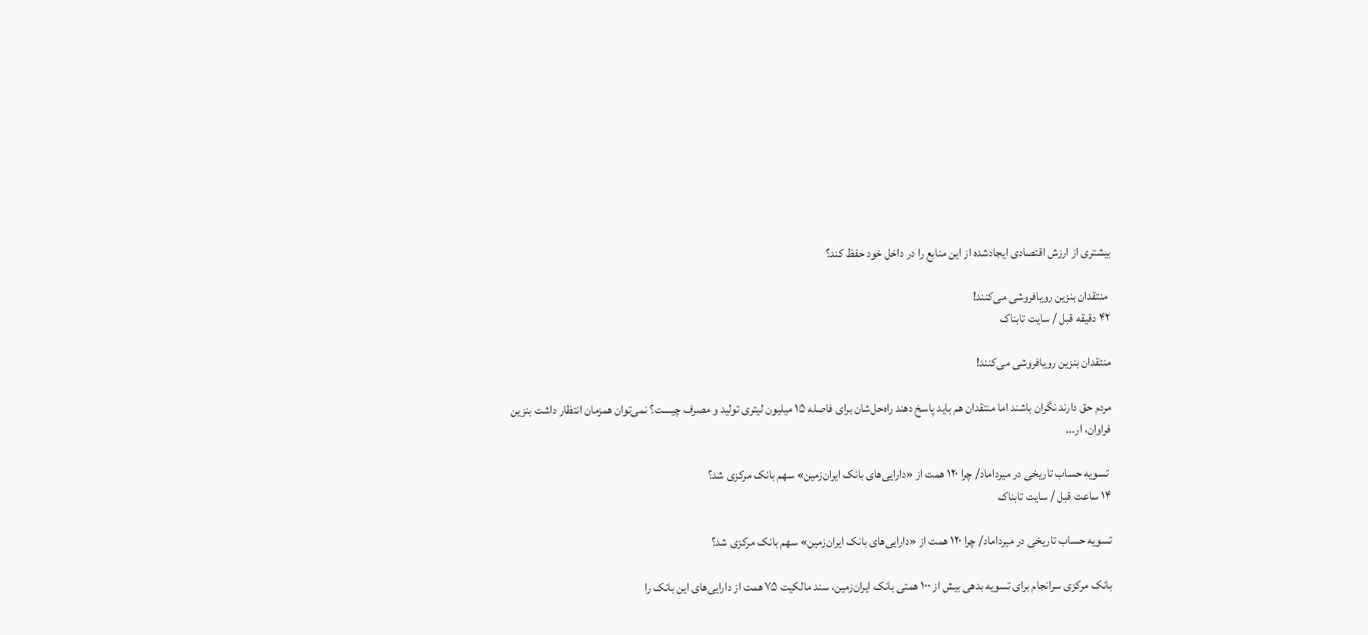بیشتری از ارزش اقتصادی ایجادشده از این منابع را در داخل خود حفظ کند؟

 منتقدان بنزین رویافروشی می‌کنند!
۴۲ دقیقه قبل / سایت تابناک

منتقدان بنزین رویافروشی می‌کنند!

مردم حق دارند نگران باشند اما منتقدان هم باید پاسخ دهند راه‌حل‌شان برای فاصله ۱۵ میلیون لیتری تولید و مصرف چیست؟ نمی‌توان همزمان انتظار داشت بنزین فراوان، ار...

 تسویه‌ حساب تاریخی در میرداماد/ چرا ۱۲۰ همت از «دارایی‌های بانک ایران‌زمین» سهم بانک مرکزی شد؟
۱۴ ساعت قبل / سایت تابناک

تسویه‌ حساب تاریخی در میرداماد/ چرا ۱۲۰ همت از «دارایی‌های بانک ایران‌زمین» سهم بانک مرکزی شد؟

بانک مرکزی سرانجام برای تسویه بدهی بیش از ۱۰۰ همتی بانک ایران‌زمین، سند مالکیت ۷۵ همت از دارایی‌های این بانک را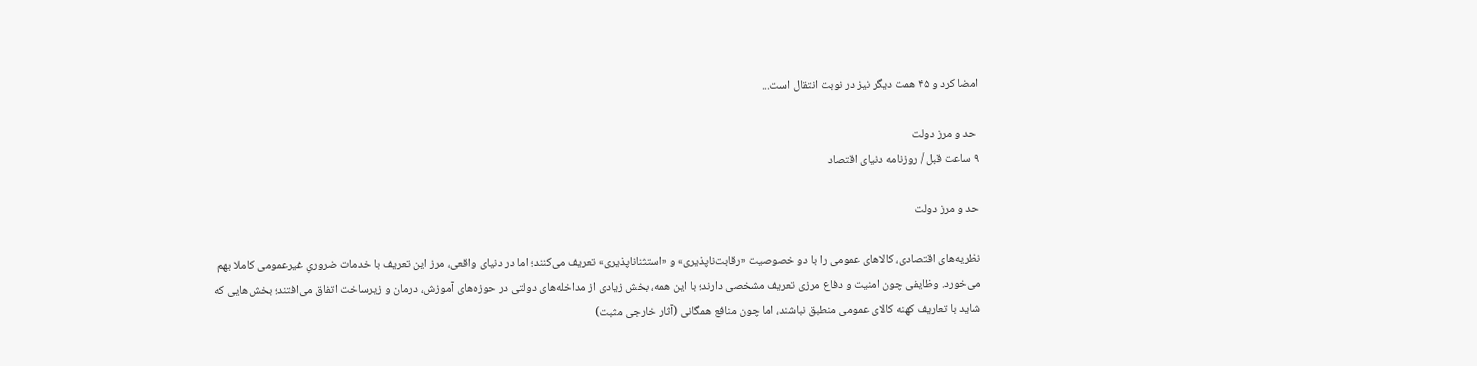امضا کرد و ۴۵ همت دیگر نیز در نوبت انتقال است...

 حد و مرز دولت
۹ ساعت قبل / روزنامه دنیای اقتصاد

حد و مرز دولت

نظریه‌های اقتصادی، کالاهای عمومی را با دو خصوصیت «رقابت‌ناپذیری» و «استثناناپذیری» تعریف می‌کنند؛ اما در دنیای واقعی، مرز این تعریف با خدمات ضروریِ غیرعمومی کاملا بهم می‌خورد. وظایفی چون امنیت و دفاع مرزی تعریف مشخصی دارند؛ با این همه، بخش زیادی از مداخله‌های دولتی در حوزه‌های آموزش، درمان و زیرساخت اتفاق می‌افتند؛ بخش‌هایی که شاید با تعاریف کهنه‌ کالای عمومی منطبق نباشند، اما چون منافع همگانی (آثار خارجی مثبت)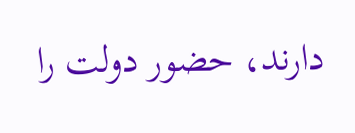دارند، حضور دولت را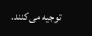توجیه می‌کنند.